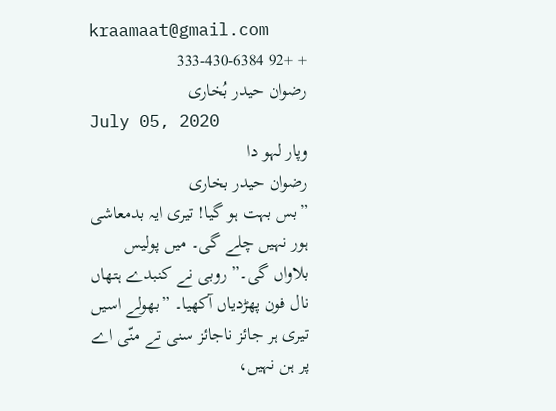kraamaat@gmail.com
+ +92 333-430-6384
رضوان حیدر بُخاری
July 05, 2020
وپار لہو دا
رضوان حیدر بخاری
”بس بہت ہو گیا! تیری ایہ بدمعاشی ہور نہیں چلے گی۔ میں پولیس بلاواں گی۔” روبی نے کنبدے ہتھاں نال فون پھڑدیاں آکھیا۔ ”بھولے اسیں تیری ہر جائز ناجائز سنی تے منّی اے پر ہن نہیں،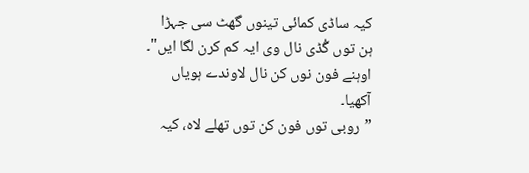کیہ ساڈی کمائی تینوں گھٹ سی جہڑا ہن توں گُڈی نال وی ایہ کم کرن لگا ایں"۔ اوہنے فون نوں کن نال لاوندے ہویاں آکھیا۔
”روبی توں فون کن توں تھلے لاہ، کیہ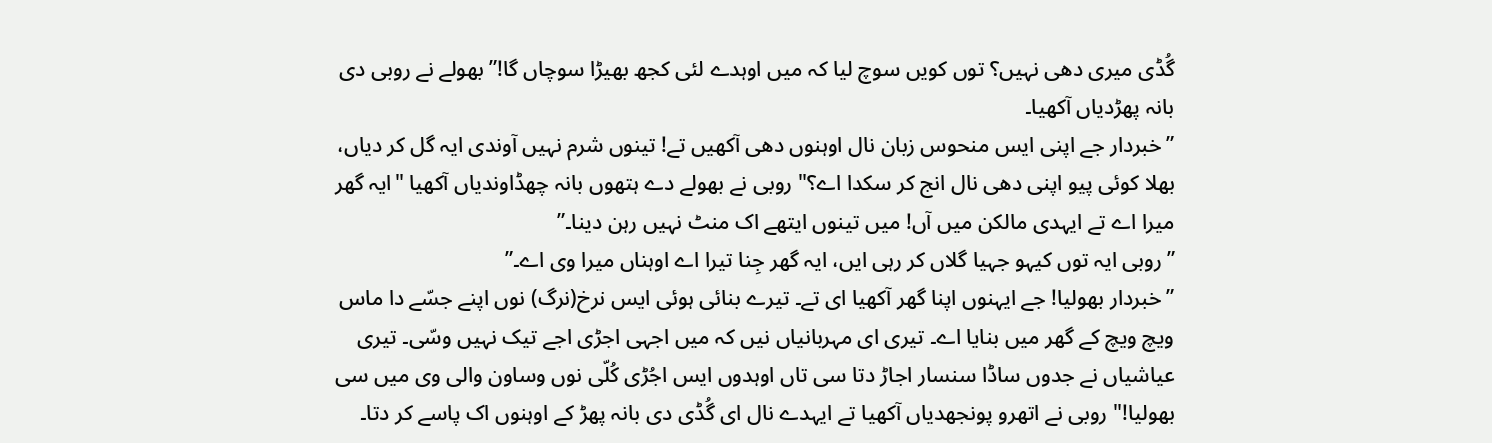گُڈی میری دھی نہیں؟ توں کویں سوچ لیا کہ میں اوہدے لئی کجھ بھیڑا سوچاں گا!” بھولے نے روبی دی بانہ پھڑدیاں آکھیا۔
”خبردار جے اپنی ایس منحوس زبان نال اوہنوں دھی آکھیں تے! تینوں شرم نہیں آوندی ایہ گل کر دیاں، بھلا کوئی پیو اپنی دھی نال انج کر سکدا اے؟" روبی نے بھولے دے ہتھوں بانہ چھڈاوندیاں آکھیا "ایہ گھر میرا اے تے ایہدی مالکن میں آں! میں تینوں ایتھے اک منٹ نہیں رہن دینا۔”
”روبی ایہ توں کیہو جہیا گلاں کر رہی ایں، ایہ گھر جِنا تیرا اے اوہناں میرا وی اے۔”
”خبردار بھولیا! جے ایہنوں اپنا گھر آکھیا ای تے۔ تیرے بنائی ہوئی ایس نرخ(نرگ) نوں اپنے جسّے دا ماس ویچ ویچ کے گھر میں بنایا اے۔ تیری ای مہربانیاں نیں کہ میں اجہی اجڑی اجے تیک نہیں وسّی۔ تیری عیاشیاں نے جدوں ساڈا سنسار اجاڑ دتا سی تاں اوہدوں ایس اجُڑی کُلّی نوں وساون والی وی میں سی بھولیا!" روبی نے اتھرو پونجھدیاں آکھیا تے ایہدے نال ای گُڈی دی بانہ پھڑ کے اوہنوں اک پاسے کر دتا۔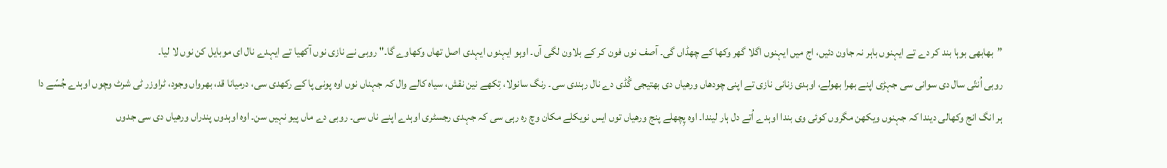”بھابھی بوہا بند کر دے تے ایہنوں باہر نہ جاون دئیں، اج میں ایہنوں اگلا گھر وکھا کے چھڈاں گی۔ آصف نوں فون کر کے بلاون لگی آں۔ اوہو ایہنوں ایہدی اصل تھاں وکھاوے گا۔" روبی نے نازی نوں آکھیا تے ایہدے نال ای موبایل کن نوں لا لیا۔
روبی اُنتّی سال دی سوانی سی جہڑی اپنے بھرا بھولے، اوہدی زنانی نازی تے اپنی چودھاں ورھیاں دی بھتیجی گُڈی دے نال رہندی سی۔ رنگ سانولا، تِکھے نین نقش، سیاہ کالے وال کہ جہناں نوں اوہ پونی پا کے رکھدی سی، درمیانا قد، بھرواں وجود، ٹراوزر ٹی شرٹ وچوں اوہدے جُسّے دا ہر انگ انج وکھالی دیندا کہ جہنوں ویکھن مگروں کوئی وی بندا اوہدے اُتے دل ہار لیندا۔ اوہ پِچھلے پنج ورھیاں توں ایس نویکلے مکان وچ رہ رہی سی کہ جہدی رجسٹری اوہدے اپنے ناں سی۔ روبی دے ماں پیو نہیں سن۔ اوہ اوہدوں پندراں ورھیاں دی سی جدوں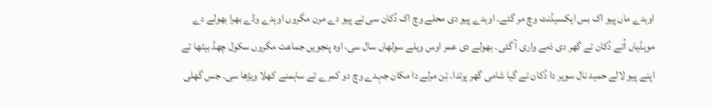اوہدے ماں پیو اک بس ایکسیڈنٹ وچ مر گئے۔ اوہدے پیو دی محلے وچ اک دُکان سی تے پیو دے مرن مگروں اوہدے وڈے بھرا بھولے دے موہڈیاں اُتے دُکان تے گھر دی ذمے واری آ گئی۔ بھولے دی عمر اوس ویلے سولھاں سال سی، اوہ پنجویں جماعت مگروں سکول چھڈ بیٹھا تے اپنے پیو لالے حمید نال سویر دا دُکان تے گیا شامی گھر پرتدا۔ تِن مرلے دا مکان جہدے وچ دو کمرے تے ساہمنے کھلا ویڑھا سی۔ جس گھلی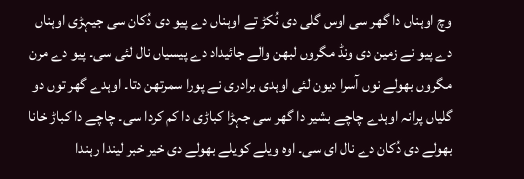وچ اوہناں دا گھر سی اوس گلی دی نُکڑ تے اوہناں دے پیو دی دُکان سی جیہڑی اوہناں دے پیو نے زمین دی ونڈ مگروں لبھن والے جائیداد دے پیسیاں نال لئی سی۔ پیو دے مرن مگروں بھولے نوں آسرا دیون لئی اوہدی برادری نے پورا سمرتھن دتا۔ اوہدے گھر توں دو گلیاں پرانہ اوہدے چاچے بشیر دا گھر سی جہڑا کباڑی دا کم کردا سی۔ چاچے دا کباڑ خانا بھولے دی دُکان دے نال ای سی۔ اوہ ویلے کویلے بھولے دی خیر خبر لیندا رہندا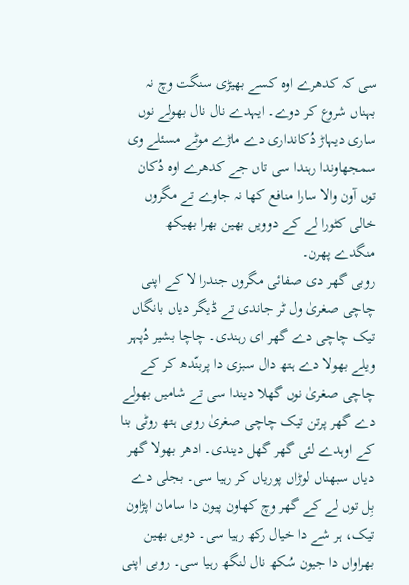سی کہ کدھرے اوہ کسے بھیڑی سنگت وچ نہ بہناں شروع کر دوے۔ ایہدے نال نال بھولے نوں ساری دیہاڑ دُکانداری دے ماڑے موٹے مسئلے وی سمجھاوندا رہندا سی تاں جے کدھرے اوہ دُکان توں آون والا سارا منافع کھا نہ جاوے تے مگروں خالی کٹورا لے کے دوویں بھین بھرا بھیکھ منگدے پھرن۔
روبی گھر دی صفائی مگروں جندرا لا کے اپنی چاچی صغریٰ ول ٹر جاندی تے ڈیگر دیاں بانگاں تیک چاچی دے گھر ای رہندی۔ چاچا بشیر دُپہر ویلے بھولا دے ہتھ دال سبزی دا پربنّدھ کر کے چاچی صغریٰ نوں گھلا دیندا سی تے شامیں بھولے دے گھر پرتن تیک چاچی صغریٰ روبی ہتھ روٹی بنا کے اوہدے لئی گھر گھل دیندی۔ ادھر بھولا گھر دیاں سبھناں لوڑاں پوریاں کر رہیا سی۔ بجلی دے بِل توں لے کے گھر وچ کھاون پیون دا سامان اپڑاون تیک، ہر شے دا خیال رکھ رہیا سی۔ دویں بھین بھراواں دا جیون سُکھ نال لنگھ رہیا سی۔ روبی اپنی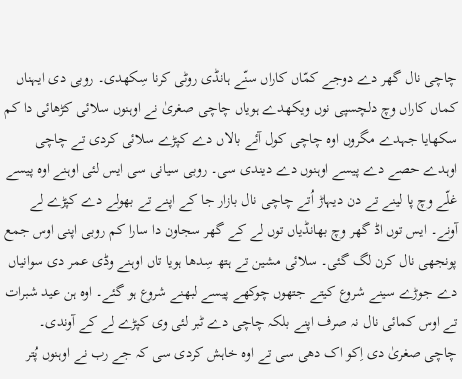چاچی نال گھر دے دوجے کمّاں کاراں سنّے ہانڈی روٹی کرنا سِکھدی۔ روبی دی ایہناں کماں کاراں وچ دلچسپی نوں ویکھدے ہویاں چاچی صغریٰ نے اوہنوں سلائی کڑھائی دا کم سکھایا جہدے مگروں اوہ چاچی کول آئے بالاں دے کپڑے سلائی کردی تے چاچی اوہدے حصے دے پیسے اوہنوں دے دیندی سی۔ روبی سیانی سی ایس لئی اوہنے اوہ پیسے غلّے وچ پا لینے تے دن دیہاڑ اُتے چاچی نال بازار جا کے اپنے تے بھولے دے کپڑے لے آونے۔ ایس توں اڈ گھر وچ بھانڈیاں توں لے کے گھر سجاون دا سارا کم روبی اپنی اوس جمع پونجھی نال کرن لگ گئی۔ سلائی مشین تے ہتھ سِدھا ہویا تاں اوہنے وڈی عمر دی سوانیاں دے جوڑے سینے شروع کیتے جتھوں چوکھے پیسے لبھنے شروع ہو گئے۔ اوہ ہن عید شبرات تے اوس کمائی نال نہ صرف اپنے بلکہ چاچی دے ٹبر لئی وی کپڑے لے کے آوندی۔ چاچی صغریٰ دی اِکو اک دھی سی تے اوہ خاہش کردی سی کہ جے رب نے اوہنوں پُتر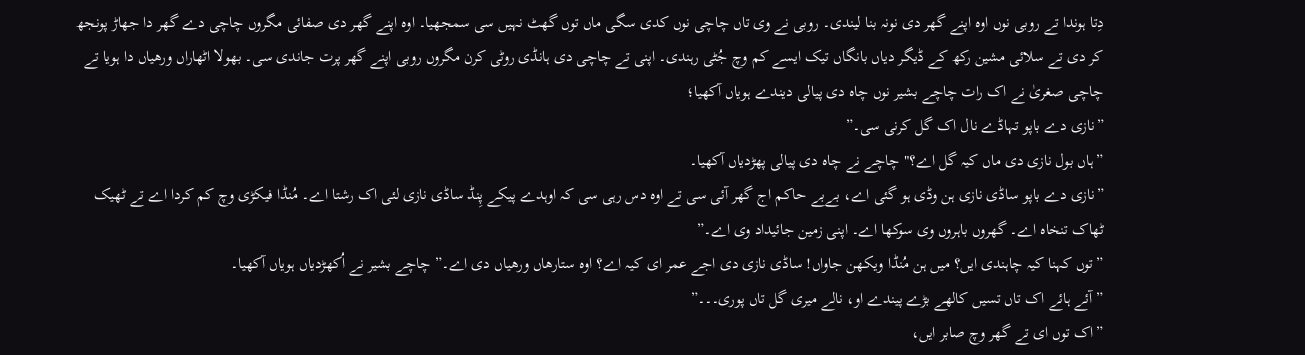دِتا ہوندا تے روبی نوں اوہ اپنے گھر دی نونہ بنا لیندی۔ روبی نے وی تاں چاچی نوں کدی سگی ماں توں گھٹ نہیں سی سمجھیا۔ اوہ اپنے گھر دی صفائی مگروں چاچی دے گھر دا جھاڑ پونجھ کر دی تے سلائی مشین رکھ کے ڈیگر دیاں بانگاں تیک ایسے کم وچ جُٹی رہندی۔ اپنی تے چاچی دی ہانڈی روٹی کرن مگروں روبی اپنے گھر پرت جاندی سی۔ بھولا اٹھاراں ورھیاں دا ہویا تے چاچی صغریٰ نے اک رات چاچے بشیر نوں چاہ دی پیالی دیندے ہویاں آکھیا؛
”نازی دے باپو تہاڈے نال اک گل کرنی سی۔”
”ہاں بول نازی دی ماں کیہ گل اے؟" چاچے نے چاہ دی پیالی پھڑدیاں آکھیا۔
”نازی دے باپو ساڈی نازی ہن وڈی ہو گئی اے، بےبے حاکم اج گھر آئی سی تے اوہ دس رہی سی کہ اوہدے پیکے پِنڈ ساڈی نازی لئی اک رشتا اے۔ مُنڈا فیکڑی وچ کم کردا اے تے ٹھیک ٹھاک تنخاہ اے۔ گھروں باہروں وی سوکھا اے۔ اپنی زمین جائیداد وی اے۔”
”توں کہنا کیہ چاہندی ایں؟ میں ہن مُنڈا ویکھن جاواں! ساڈی نازی دی اجے عمر ای کیہ اے؟ اوہ ستارھاں ورھیاں دی اے۔” چاچے بشیر نے اُکھڑدیاں ہویاں آکھیا۔
”آئے ہائے اک تاں تسیں کالھے بڑے پیندے او، نالے میری گل تاں پوری۔۔۔”
”اک توں ای تے گھر وچ صابر ایں،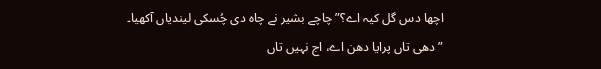اچھا دس گل کیہ اے؟” چاچے بشیر نے چاہ دی چُسکی لیندیاں آکھیا۔
”دھی تاں پرایا دھن اے، اج نہیں تاں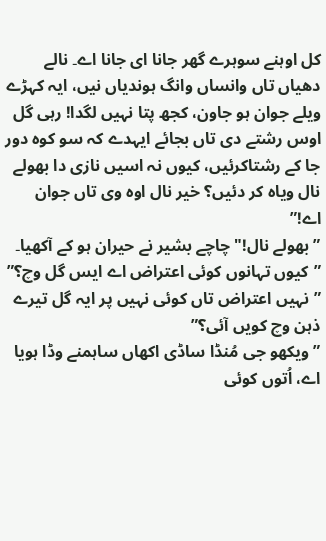کل اوہنے سوہرے گھر جانا ای جانا اے۔ نالے دھیاں تاں وانساں وانگ ہوندیاں نیں، ایہ کہڑے ویلے جوان ہو جاون، کجھ پتا نہیں لگدا! رہی گل اوس رشتے دی تاں بجائے ایہدے کہ سو کوہ دور جا کے رشتاکرئیں، کیوں نہ اسیں نازی دا بھولے نال ویاہ کر دئیں؟ خیر نال اوہ وی تاں جوان اے!”
”بھولے نال!" چاچے بشیر نے حیران ہو کے آکھیا۔
”کیوں تہانوں کوئی اعتراض اے ایس گل وچ؟”
”نہیں اعتراض تاں کوئی نہیں پر ایہ گل تیرے ذہن وچ کویں آئی؟”
”ویکھو جی مُنڈا ساڈی اکھاں ساہمنے وڈا ہویا اے، اُتوں کوئی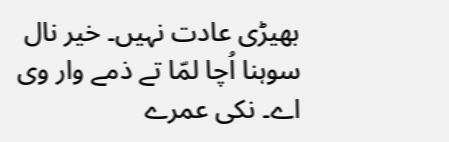بھیڑی عادت نہیں۔ خیر نال سوہنا اُچا لمّا تے ذمے وار وی اے۔ نکی عمرے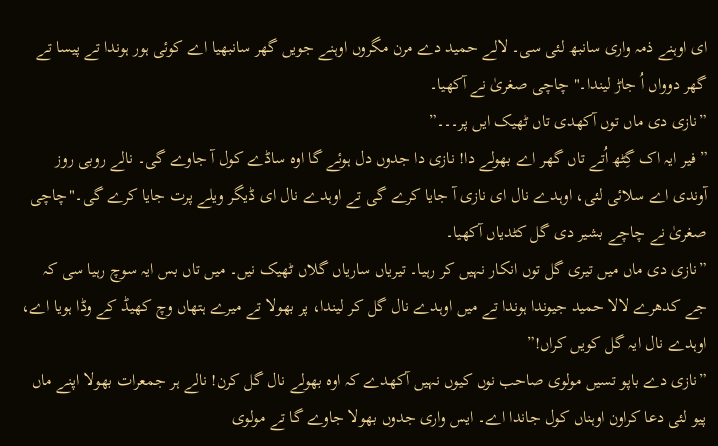ای اوہنے ذمہ واری سانبھ لئی سی۔ لالے حمید دے مرن مگروں اوہنے جویں گھر سانبھیا اے کوئی ہور ہوندا تے پیسا تے گھر دوواں اُ جاڑ لیندا۔" چاچی صغریٰ نے آکھیا۔
”نازی دی ماں توں آکھدی تاں ٹھیک ایں پر۔۔۔”
”فیر ایہ اک گِٹھ اُتے تاں گھر اے بھولے دا! نازی دا جدوں دل ہوئے گا اوہ ساڈے کول آ جاوے گی۔ نالے روبی روز آوندی اے سلائی لئی، اوہدے نال ای نازی آ جایا کرے گی تے اوہدے نال ای ڈیگر ویلے پرت جایا کرے گی۔"چاچی صغریٰ نے چاچے بشیر دی گل کٹدیاں آکھیا۔
”نازی دی ماں میں تیری گل توں انکار نہیں کر رہیا۔ تیریاں ساریاں گلاں ٹھیک نیں۔ میں تاں بس ایہ سوچ رہیا سی کہ جے کدھرے لالا حمید جیوندا ہوندا تے میں اوہدے نال گل کر لیندا، پر بھولا تے میرے ہتھاں وچ کھیڈ کے وڈا ہویا اے، اوہدے نال ایہ گل کویں کراں!”
”نازی دے باپو تسیں مولوی صاحب نوں کیوں نہیں آکھدے کہ اوہ بھولے نال گل کرن! نالے ہر جمعرات بھولا اپنے ماں پیو لئی دعا کراون اوہناں کول جاندا اے۔ ایس واری جدوں بھولا جاوے گا تے مولوی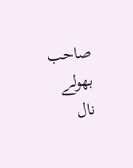صاحب بھولے نال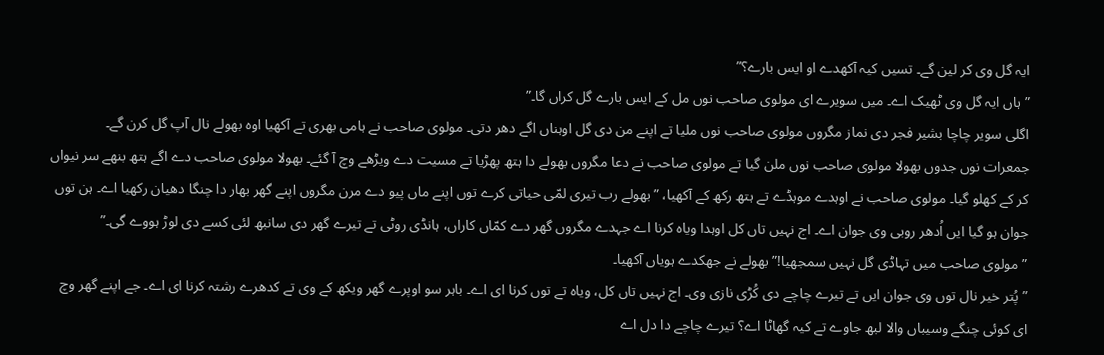ایہ گل وی کر لین گے۔ تسیں کیہ آکھدے او ایس بارے؟”
”ہاں ایہ گل وی ٹھیک اے۔ میں سویرے ای مولوی صاحب نوں مل کے ایس بارے گل کراں گا۔”
اگلی سویر چاچا بشیر فجر دی نماز مگروں مولوی صاحب نوں ملیا تے اپنے من دی گل اوہناں اگے دھر دتی۔ مولوی صاحب نے ہامی بھری تے آکھیا اوہ بھولے نال آپ گل کرن گے۔
جمعرات نوں جدوں بھولا مولوی صاحب نوں ملن گیا تے مولوی صاحب نے دعا مگروں بھولے دا ہتھ پھڑیا تے مسیت دے ویڑھے وچ آ گئے۔ بھولا مولوی صاحب دے اگے ہتھ بنھے سر نیواں کر کے کھلو گیا۔ مولوی صاحب نے اوہدے موہڈے تے ہتھ رکھ کے آکھیا، ”بھولے رب تیری لمّی حیاتی کرے توں اپنے ماں پیو دے مرن مگروں اپنے گھر بھار دا چنگا دھیان رکھیا اے۔ ہن توں جوان ہو گیا ایں اُدھر روبی وی جوان اے۔ اج نہیں تاں کل اوہدا ویاہ کرنا اے جہدے مگروں گھر دے کمّاں کاراں، ہانڈی روٹی تے تیرے گھر دی سانبھ لئی کسے دی لوڑ ہووے گی۔”
”مولوی صاحب میں تہاڈی گل نہیں سمجھیا!” بھولے نے جھکدے ہویاں آکھیا۔
”پُتر خیر نال توں وی جوان ایں تے تیرے چاچے دی کُڑی نازی وی۔ اج نہیں تاں کل، ویاہ تے توں کرنا ای اے۔ باہر سو اوپرے گھر ویکھ کے وی تے کدھرے رشتہ کرنا ای اے۔ جے اپنے گھر وچ ای کوئی چنگے وسیباں والا لبھ جاوے تے کیہ گھاٹا اے؟ تیرے چاچے دا دل اے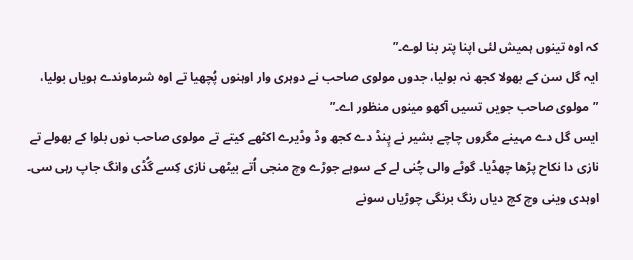کہ اوہ تینوں ہمیش لئی اپنا پتر بنا لوے۔”
ایہ گل سن کے بھولا کجھ نہ بولیا، جدوں مولوی صاحب نے دوہری وار اوہنوں پُچھیا تے اوہ شرماوندے ہویاں بولیا، ”مولوی صاحب جویں تسیں آکھو مینوں منظور اے۔”
ایس گل دے مہینے مگروں چاچے بشیر نے پِنڈ دے کجھ وڈ وڈیرے اکٹھے کیتے تے مولوی صاحب نوں بلوا کے بھولے تے نازی دا نکاح پڑھا چھڈیا۔ گوٹے والی چُنی لے کے سوہے جوڑے وچ منجی اُتے بیٹھی نازی کِسے گُڈی وانگ جاپ رہی سی۔ اوہدی وینی وچ کچ دیاں رنگ برنگی چوڑیاں سونے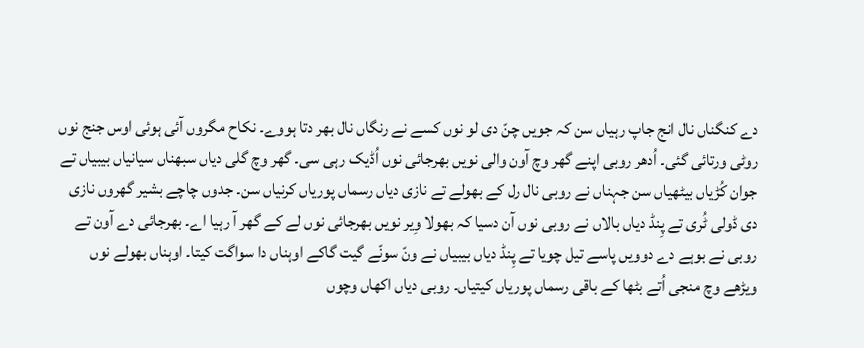دے کنگناں نال انج جاپ رہیاں سن کہ جویں چنّ دی لو نوں کسے نے رنگاں نال بھر دتا ہووے۔ نکاح مگروں آئی ہوئی اوس جنج نوں روٹی ورتائی گئی۔ اُدھر روبی اپنے گھر وچ آون والی نویں بھرجائی نوں اُڈیک رہی سی۔ گھر وچ گلی دیاں سبھناں سیانیاں بیبیاں تے جوان کُڑیاں بیٹھیاں سن جہناں نے روبی نال رل کے بھولے تے نازی دیاں رسماں پوریاں کرنیاں سن۔ جدوں چاچے بشیر گھروں نازی دی ڈولی ٹُری تے پِنڈ دیاں بالاں نے روبی نوں آن دسیا کہ بھولا وِیر نویں بھرجائی نوں لے کے گھر آ رہیا اے۔ بھرجائی دے آون تے روبی نے بوہے دے دوویں پاسے تیل چویا تے پِنڈ دیاں بیبیاں نے ونّ سونّے گیت گاکے اوہناں دا سواگت کیتا۔ اوہناں بھولے نوں ویڑھے وچ منجی اُتے بٹھا کے باقی رسماں پوریاں کیتیاں۔ روبی دیاں اکھاں وچوں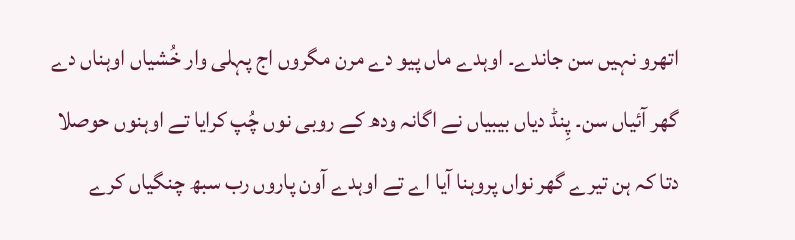اتھرو نہیں سن جاندے۔ اوہدے ماں پیو دے مرن مگروں اج پہلی وار خُشیاں اوہناں دے گھر آئیاں سن۔ پِنڈ دیاں بیبیاں نے اگانہ ودھ کے روبی نوں چُپ کرایا تے اوہنوں حوصلا دتا کہ ہن تیرے گھر نواں پروہنا آیا اے تے اوہدے آون پاروں رب سبھ چنگیاں کرے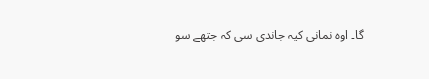گا۔ اوہ نمانی کیہ جاندی سی کہ جتھے سو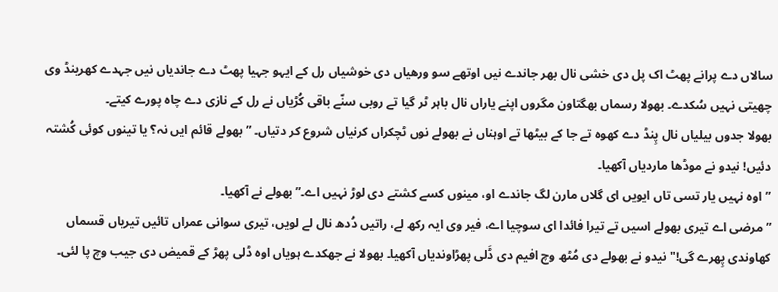سالاں دے پرانے پھٹ اک پل دی خشی نال بھر جاندے نیں اوتھے سو ورھیاں دی خوشیاں رل کے ایہو جہیا پھٹ دے جاندیاں نیں جہدے کھرینڈ وی چھیتی نہیں سُکدے۔ بھولا رسماں بھگتاون مگروں اپنے یاراں نال باہر ٹر گیا تے روبی سنّے باقی کُڑیاں نے رل کے نازی دے چاہ پورے کیتے۔
بھولا جدوں بیلیاں نال پِنڈ دے کھوہ تے جا کے بیٹھا تے اوہناں نے بھولے نوں ٹچکراں کرنیاں شروع کر دتیاں۔ ”بھولے قائم ایں نہ؟ یا تینوں کوئی کُشتہ دئیں! نیدو نے موڈھا ماردیاں آکھیا۔
”اوہ نہیں یار تسی تاں ایویں ای گلاں مارن لگ جاندے او، مینوں کسے کشتے دی لوڑ نہیں اے۔” بھولے نے آکھیا۔
”مرضی اے تیری بھولے اسیں تے تیرا فائدا ای سوچیا اے، فیر وی ایہ رکھ لے، راتیں دُدھ نال لے لویں، تیری سوانی عمراں تائیں تیریاں قسماں کھاوندی پِھرے گی!" نیدو نے بھولے دی مُٹھ وچ افیم دی ڈَلی پھڑاوندیاں آکھیا۔ بھولا نے جھکدے ہویاں اوہ ڈلی پھڑ کے قمیض دی جیب وچ پا لئی۔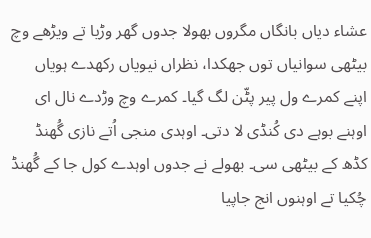عشاء دیاں بانگاں مگروں بھولا جدوں گھر وڑیا تے ویڑھے وچ بیٹھی سوانیاں توں جھکدا، نظراں نیویاں رکھدے ہویاں اپنے کمرے ول پیر پٹّن لگ گیا۔ کمرے وچ وڑدے نال ای اوہنے بوہے دی کُنڈی لا دتی۔ اوہدی منجی اُتے نازی گُھنڈ کڈھ کے بیٹھی سی۔ بھولے نے جدوں اوہدے کول جا کے گُھنڈ چُکیا تے اوہنوں انج جاپیا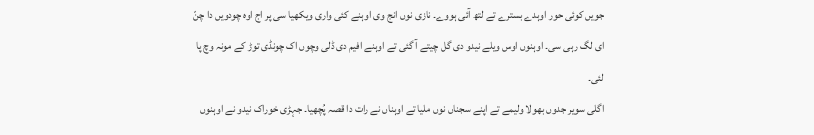جویں کوئی حور اوہدے بسترے تے لتھ آئی ہووے۔ نازی نوں انج وی اوہنے کئی واری ویکھیا سی پر اج اوہ چودویں دا چنّ ای لگ رہی سی۔ اوہنوں اوس ویلے نیدو دی گل چیتے آ گئی تے اوہنے افیم دی ڈلی وچوں اک چونڈی توڑ کے مونہ وچ پا لئی۔
اگلی سویر جدوں بھولا ولیمے تے اپنے سجناں نوں ملیا تے اوہناں نے رات دا قصہ پُچھیا۔ جہڑی خوراک نیدو نے اوہنوں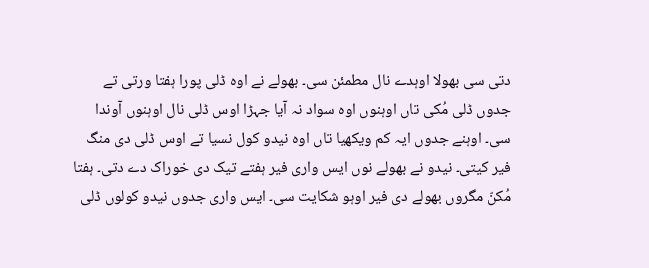دتی سی بھولا اوہدے نال مطمئن سی۔ بھولے نے اوہ ڈلی پورا ہفتا ورتی تے جدوں ڈلی مُکی تاں اوہنوں اوہ سواد نہ آیا جہڑا اوس ڈلی نال اوہنوں آوندا سی۔ اوہنے جدوں ایہ کم ویکھیا تاں اوہ نیدو کول نسیا تے اوس ڈلی دی منگ فیر کیتی۔ نیدو نے بھولے نوں ایس واری فیر ہفتے تیک دی خوراک دے دتی۔ ہفتا مُکنّ مگروں بھولے دی فیر اوہو شکایت سی۔ ایس واری جدوں نیدو کولوں ڈلی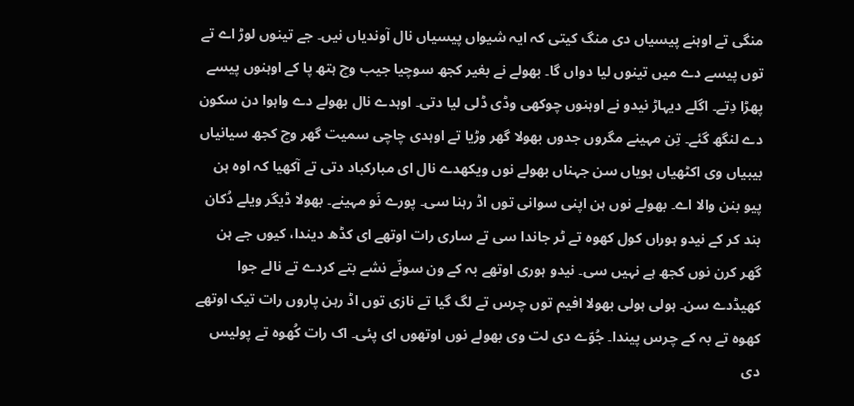منگی تے اوہنے پیسیاں دی منگ کیتی کہ ایہ شیواں پیسیاں نال آوندیاں نیں۔ جے تینوں لوڑ اے تے توں پیسے دے میں تینوں لیا دواں گا۔ بھولے نے بغیر کجھ سوچیا جیب وچ ہتھ پا کے اوہنوں پیسے پھڑا دِتے۔ اگلے دیہاڑ نیدو نے اوہنوں چوکھی وڈی ڈلی لیا دتی۔ اوہدے نال بھولے دے واہوا دن سکون دے لنگھ گئے۔ تِن مہینے مگروں جدوں بھولا گھر وڑیا تے اوہدی چاچی سمیت گھر وچ کجھ سیانیاں بیبیاں وی اکٹھیاں ہویاں سن جہناں بھولے نوں ویکھدے نال ای مبارکباد دتی تے آکھیا کہ اوہ ہن پیو بنن والا اے۔ بھولے نوں ہن اپنی سوانی توں اڈ رہنا سی۔ پورے نَو مہینے۔ بھولا ڈیگر ویلے دُکان بند کر کے نیدو ہوراں کول کھوہ تے ٹر جاندا سی تے ساری رات اوتھے ای کڈھ دیندا، کیوں جے ہن گھر کرن نوں کجھ ہے نہیں سی۔ نیدو ہوری اوتھے بہ کے ون سونّے نشے بتے کردے تے نالے جوا کھیڈدے سن۔ ہولی ہولی بھولا افیم توں چرس تے لگ گیا تے نازی توں اڈ رہن پاروں رات تیک اوتھے کھوہ تے بہ کے چرس پیندا۔ جُوّے دی لت وی بھولے نوں اوتھوں ای پئی۔ اک رات کُھوہ تے پولیس دی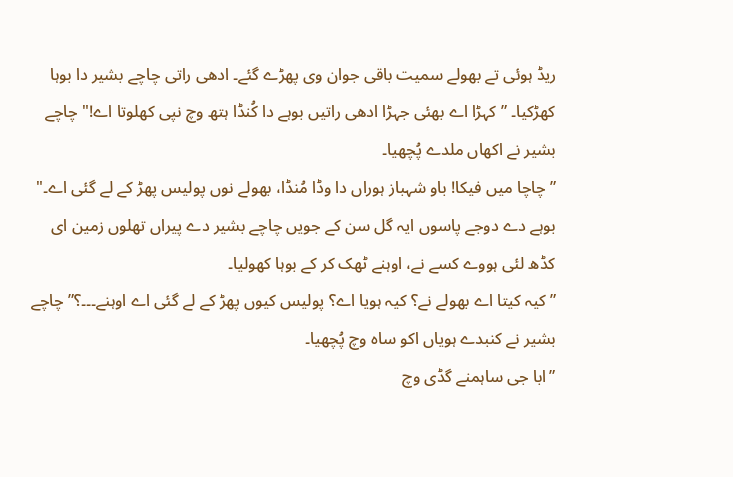ریڈ ہوئی تے بھولے سمیت باقی جوان وی پھڑے گئے۔ ادھی راتی چاچے بشیر دا بوہا کھڑکیا۔ ”کہڑا اے بھئی جہڑا ادھی راتیں بوہے دا کُنڈا ہتھ وچ نپی کھلوتا اے!" چاچے بشیر نے اکھاں ملدے پُچھیا۔
”چاچا میں فیکا! باو شہباز ہوراں دا وڈا مُنڈا، بھولے نوں پولیس پھڑ کے لے گئی اے۔" بوہے دے دوجے پاسوں ایہ گل سن کے جویں چاچے بشیر دے پیراں تھلوں زمین ای کڈھ لئی ہووے کسے نے، اوہنے ٹھک کر کے بوہا کھولیا۔
”کیہ کیتا اے بھولے نے؟ کیہ ہویا اے؟ پولیس کیوں پھڑ کے لے گئی اے اوہنے۔۔۔؟” چاچے بشیر نے کنبدے ہویاں اکو ساہ وچ پُچھیا۔
”ابا جی ساہمنے گڈی وچ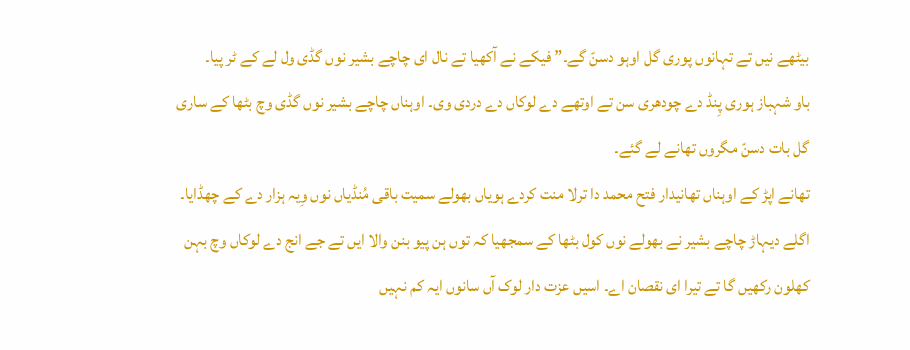بیٹھے نیں تے تہانوں پوری گل اوہو دسنّ گے۔” فیکے نے آکھیا تے نال ای چاچے بشیر نوں گڈی ول لے کے ٹر پیا۔
باو شہباز ہوری پِنڈ دے چودھری سن تے اوتھے دے لوکاں دے دردی وی۔ اوہناں چاچے بشیر نوں گڈی وچ بٹھا کے ساری گل بات دسنّ مگروں تھانے لے گئے۔
تھانے اپڑ کے اوہناں تھانیدار فتح محمد دا ترلا منت کردے ہویاں بھولے سمیت باقی مُنڈیاں نوں وِیہ ہزار دے کے چھڈایا۔ اگلے دیہاڑ چاچے بشیر نے بھولے نوں کول بٹھا کے سمجھیا کہ توں ہن پیو بنن والا ایں تے جے انج دے لوکاں وچ بہن کھلون رکھیں گا تے تیرا ای نقصان اے۔ اسیں عزت دار لوک آں سانوں ایہ کم نہیں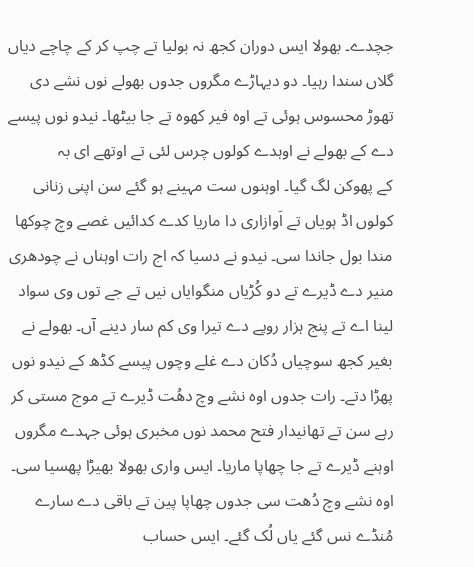جچدے۔ بھولا ایس دوران کجھ نہ بولیا تے چپ کر کے چاچے دیاں گلاں سندا رہیا۔ دو دیہاڑے مگروں جدوں بھولے نوں نشے دی تھوڑ محسوس ہوئی تے اوہ فیر کھوہ تے جا بیٹھا۔ نیدو نوں پیسے دے کے بھولے نے اوہدے کولوں چرس لئی تے اوتھے ای بہ
کے پھوکن لگ گیا۔ اوہنوں ست مہینے ہو گئے سن اپنی زنانی کولوں اڈ ہویاں تے اَوازاری دا ماریا کدے کدائیں غصے وچ چوکھا مندا بول جاندا سی۔ نیدو نے دسیا کہ اج رات اوہناں نے چودھری منیر دے ڈیرے تے دو کُڑیاں منگوایاں نیں تے جے توں وی سواد لینا اے تے پنج ہزار روپے دے تیرا وی کم سار دینے آں۔ بھولے نے بغیر کجھ سوچیاں دُکان دے غلے وچوں پیسے کڈھ کے نیدو نوں پھڑا دتے۔ رات جدوں اوہ نشے وچ دھُت ڈیرے تے موج مستی کر رہے سن تے تھانیدار فتح محمد نوں مخبری ہوئی جہدے مگروں اوہنے ڈیرے تے جا چھاپا ماریا۔ ایس واری بھولا بھیڑا پھسیا سی۔ اوہ نشے وچ دُھت سی جدوں چھاپا پین تے باقی دے سارے مُنڈے نس گئے یاں لُک گئے۔ ایس حساب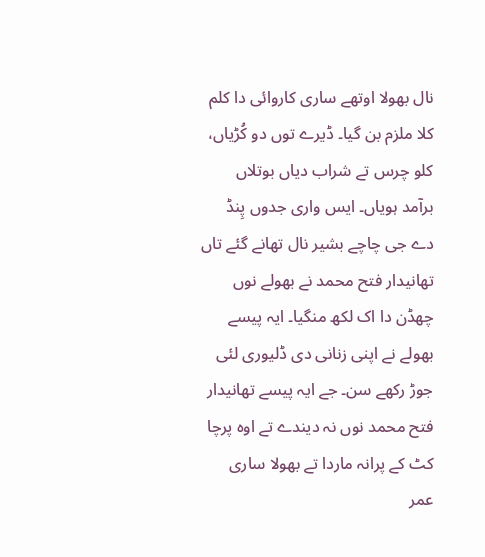نال بھولا اوتھے ساری کاروائی دا کلم کلا ملزم بن گیا۔ ڈیرے توں دو کُڑیاں، کلو چرس تے شراب دیاں بوتلاں برآمد ہویاں۔ ایس واری جدوں پِنڈ دے جی چاچے بشیر نال تھانے گئے تاں تھانیدار فتح محمد نے بھولے نوں چھڈن دا اک لکھ منگیا۔ ایہ پیسے بھولے نے اپنی زنانی دی ڈلیوری لئی جوڑ رکھے سن۔ جے ایہ پیسے تھانیدار فتح محمد نوں نہ دیندے تے اوہ پرچا کٹ کے پرانہ ماردا تے بھولا ساری عمر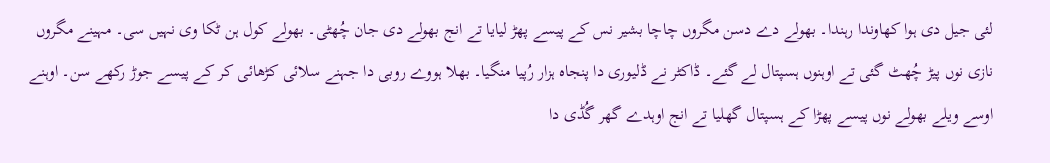لئی جیل دی ہوا کھاوندا رہندا۔ بھولے دے دسن مگروں چاچا بشیر نس کے پیسے پھڑ لیایا تے انج بھولے دی جان چُھٹی۔ بھولے کول ہن ٹکا وی نہیں سی۔ مہینے مگروں نازی نوں پیڑ چُھٹ گئی تے اوہنوں ہسپتال لے گئے۔ ڈاکٹر نے ڈلیوری دا پنجاہ ہزار رُپیا منگیا۔ بھلا ہووے روبی دا جہنے سلائی کڑھائی کر کے پیسے جوڑ رکھے سن۔ اوہنے اوسے ویلے بھولے نوں پیسے پھڑا کے ہسپتال گھلیا تے انج اوہدے گھر گُڈی دا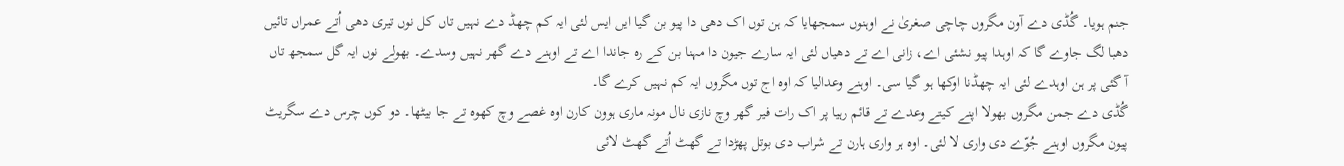جنم ہویا۔ گُڈی دے آون مگروں چاچی صغریٰ نے اوہنوں سمجھایا کہ ہن توں اک دھی دا پیو بن گیا ایں ایس لئی ایہ کم چھڈ دے نہیں تاں کل نوں تیری دھی اُتے عمراں تائیں دھبا لگ جاوے گا کہ اوہدا پیو نشئی اے، زانی اے تے دھیاں لئی ایہ سارے جیون دا مہنا بن کے رہ جاندا اے تے اوہنے دے گھر نہیں وسدے۔ بھولے نوں ایہ گل سمجھ تاں آ گئی پر ہن اوہدے لئی ایہ چھڈنا اوکھا ہو گیا سی۔ اوہنے وعدالیا کہ اوہ اج توں مگروں ایہ کم نہیں کرے گا۔
گُڈی دے جمن مگروں بھولا اپنے کیتے وعدے تے قائم رہیا پر اک رات فیر گھر وچ نازی نال مونہ ماری ہوون کارن اوہ غصے وچ کھوہ تے جا بیٹھا۔ دو کوں چرس دے سگریٹ پیون مگروں اوہنے جُوّے دی واری لا لئی۔ اوہ ہر واری ہارن تے شراب دی بوتل پھڑدا تے گھٹ اُتے گھٹ لائی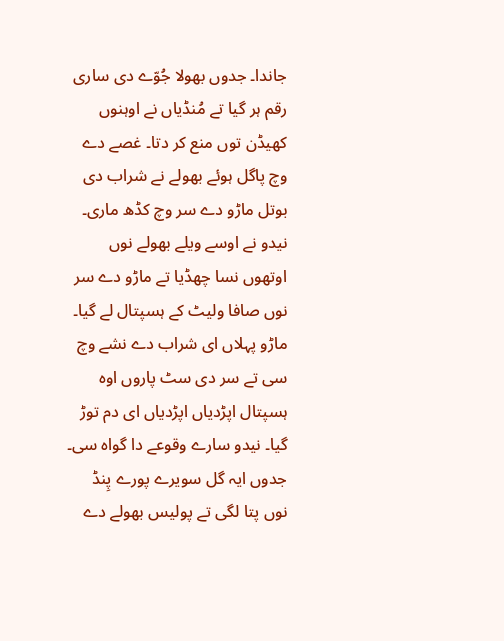جاندا۔ جدوں بھولا جُوّے دی ساری رقم ہر گیا تے مُنڈیاں نے اوہنوں کھیڈن توں منع کر دتا۔ غصے دے وچ پاگل ہوئے بھولے نے شراب دی بوتل ماڑو دے سر وچ کڈھ ماری۔ نیدو نے اوسے ویلے بھولے نوں اوتھوں نسا چھڈیا تے ماڑو دے سر نوں صافا ولیٹ کے ہسپتال لے گیا۔ ماڑو پہلاں ای شراب دے نشے وچ سی تے سر دی سٹ پاروں اوہ ہسپتال اپڑدیاں اپڑدیاں ای دم توڑ گیا۔ نیدو سارے وقوعے دا گواہ سی۔ جدوں ایہ گل سویرے پورے پِنڈ نوں پتا لگی تے پولیس بھولے دے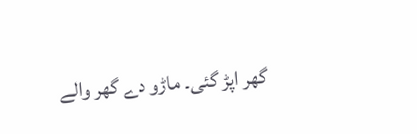گھر اپڑ گئی۔ ماڑو دے گھر والے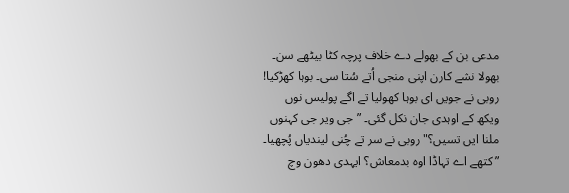مدعی بن کے بھولے دے خلاف پرچہ کٹا بیٹھے سن۔ بھولا نشے کارن اپنی منجی اُتے سُتا سی۔ بوہا کھڑکیا! روبی نے جویں ای بوہا کھولیا تے اگے پولیس نوں ویکھ کے اوہدی جان نکل گئی۔ ”جی ویر جی کہنوں ملنا ایں تسیں؟" روبی نے سر تے چُنی لیندیاں پُچھیا۔
”کتھے اے تہاڈا اوہ بدمعاش؟ ایہدی دھون وچ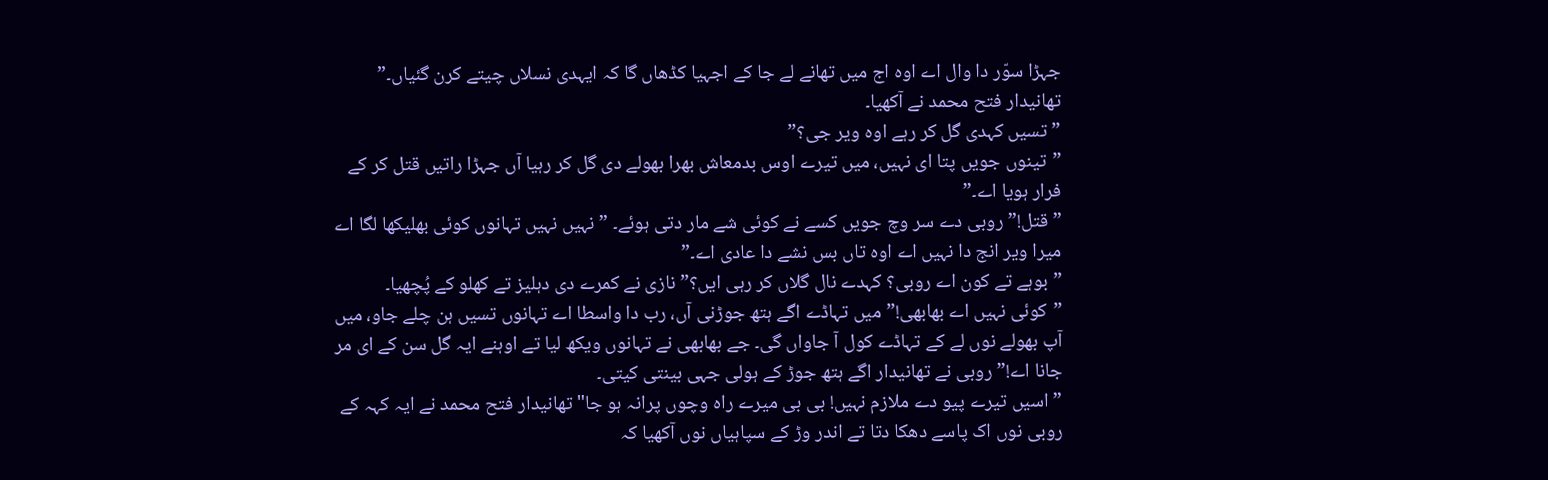جہڑا سوّر دا وال اے اوہ اج میں تھانے لے جا کے اجہیا کڈھاں گا کہ ایہدی نسلاں چیتے کرن گئیاں۔” تھانیدار فتح محمد نے آکھیا۔
”تسیں کہدی گل کر رہے اوہ ویر جی؟”
”تینوں جویں پتا ای نہیں، میں تیرے اوس بدمعاش بھرا بھولے دی گل کر رہیا آں جہڑا راتیں قتل کر کے فرار ہویا اے۔”
”قتل!” روبی دے سر وچ جویں کسے نے کوئی شے مار دتی ہوئے۔ ”نہیں نہیں تہانوں کوئی بھلیکھا لگا اے میرا ویر انج دا نہیں اے اوہ تاں بس نشے دا عادی اے۔”
”بوہے تے کون اے روبی؟ کہدے نال گلاں کر رہی ایں؟” نازی نے کمرے دی دہلیز تے کھلو کے پُچھیا۔
”کوئی نہیں اے بھابھی!”میں تہاڈے اگے ہتھ جوڑنی آں، رب دا واسطا اے تہانوں تسیں ہن چلے جاو، میں آپ بھولے نوں لے کے تہاڈے کول آ جاواں گی۔ جے بھابھی نے تہانوں ویکھ لیا تے اوہنے ایہ گل سن کے ای مر جانا اے!” روبی نے تھانیدار اگے ہتھ جوڑ کے ہولی جہی بینتی کیتی۔
”اسیں تیرے پیو دے ملازم نہیں! بی بی میرے راہ وچوں پرانہ ہو جا" تھانیدار فتح محمد نے ایہ کہہ کے روبی نوں اک پاسے دھکا دتا تے اندر وڑ کے سپاہیاں نوں آکھیا کہ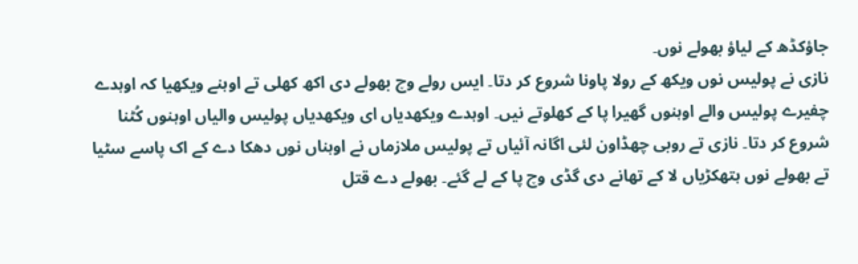جاؤکڈھ کے لیاؤ بھولے نوں۔
نازی نے پولیس نوں ویکھ کے رولا پاونا شروع کر دتا۔ ایس رولے وچ بھولے دی اکھ کھلی تے اوہنے ویکھیا کہ اوہدے چفیرے پولیس والے اوہنوں گھیرا پا کے کھلوتے نیں۔ اوہدے ویکھدیاں ای ویکھدیاں پولیس والیاں اوہنوں کُٹنا شروع کر دتا۔ نازی تے روبی چھڈاون لئی اگانہ آئیاں تے پولیس ملازماں نے اوہناں نوں دھکا دے کے اک پاسے سٹیا تے بھولے نوں ہتھکڑیاں لا کے تھانے دی گڈی وچ پا کے لے گئے۔ بھولے دے قتل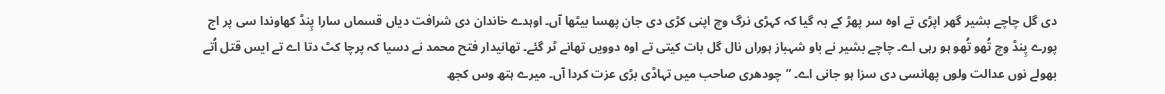دی گل چاچے بشیر گھر اپڑی تے اوہ سر پھڑ کے بہ گیا کہ کہڑی نرگ وچ اپنی کڑی دی جان پھسا بیٹھا آں۔ اوہدے خاندان دی شرافت دیاں قسماں سارا پِنڈ کھاوندا سی پر اج پورے پِنڈ وچ تُھو تُھو ہو رہی اے۔ چاچے بشیر نے باو شہباز ہوراں نال گل بات کیتی تے اوہ دوویں تھانے ٹر گئے۔ تھانیدار فتح محمد نے دسیا کہ پرچا کٹ دتا اے تے ایس قتل اُتے بھولے نوں عدالت ولوں پھانسی دی سزا ہو جانی اے۔ ”چودھری صاحب میں تہاڈی بڑی عزت کردا آں۔ میرے ہتھ وس کجھ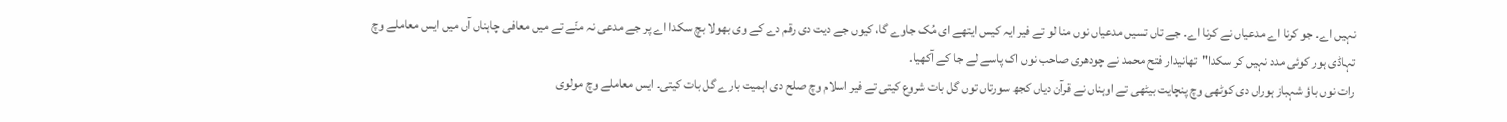نہیں اے۔ جو کرنا اے مدعیاں نے کرنا اے۔ جے تاں تسیں مدعیاں نوں منا لو تے فیر ایہ کیس ایتھے ای مُک جاوے گا، کیوں جے دیت دی رقم دے کے وی بھولا بچ سکدا اے پر جے مدعی نہ منّے تے میں معافی چاہناں آں میں ایس معاملے وچ تہاڈی ہور کوئی مدد نہیں کر سکدا"تھانیدار فتح محمد نے چودھری صاحب نوں اک پاسے لے جا کے آکھیا۔
رات نوں باؤ شہباز ہوراں دی کوٹھی وچ پنچایت بیٹھی تے اوہناں نے قرآن دیاں کجھ سورتاں توں گل بات شروع کیتی تے فیر اسلام وچ صلح دی اہمیت بارے گل بات کیتی۔ ایس معاملے وچ مولوی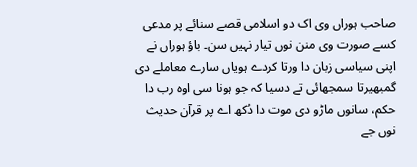صاحب ہوراں وی اک دو اسلامی قصے سنائے پر مدعی کسے صورت وی منن نوں تیار نہیں سن۔ باؤ ہوراں نے اپنی سیاسی زبان دا ورتا کردے ہویاں سارے معاملے دی گمبھیرتا سمجھائی تے دسیا کہ جو ہونا سی اوہ رب دا حکم، سانوں ماڑو دی موت دا دُکھ اے پر قرآن حدیث نوں جے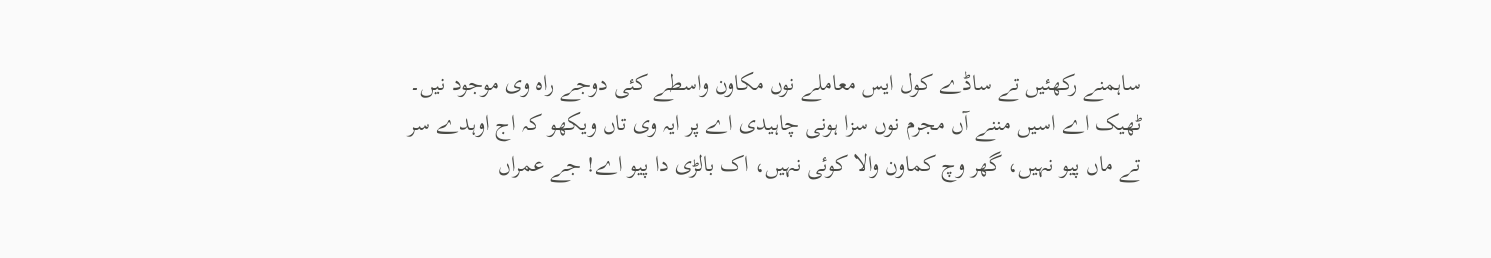ساہمنے رکھئیں تے ساڈے کول ایس معاملے نوں مکاون واسطے کئی دوجے راہ وی موجود نیں۔ ٹھیک اے اسیں مننے آں مجرم نوں سزا ہونی چاہیدی اے پر ایہ وی تاں ویکھو کہ اج اوہدے سر تے ماں پیو نہیں، گھر وچ کماون والا کوئی نہیں، اک بالڑی دا پیو اے! جے عمراں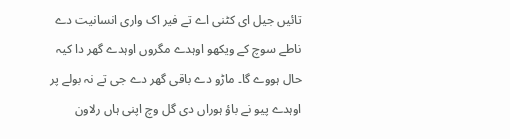تائیں جیل ای کٹنی اے تے فیر اک واری انسانیت دے ناطے سوچ کے ویکھو اوہدے مگروں اوہدے گھر دا کیہ حال ہووے گا۔ ماڑو دے باقی گھر دے جی تے نہ بولے پر اوہدے پیو نے باؤ ہوراں دی گل وچ اپنی ہاں رلاون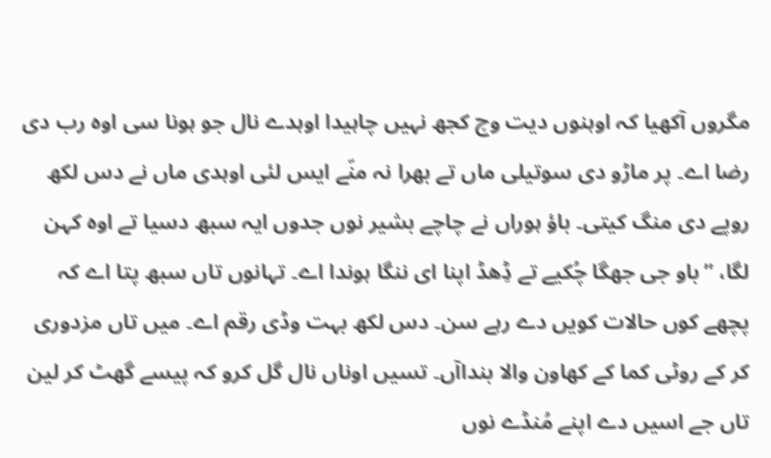مگروں آکھیا کہ اوہنوں دیت وچ کجھ نہیں چاہیدا اوہدے نال جو ہونا سی اوہ رب دی رضا اے۔ پر ماڑو دی سوتیلی ماں تے بھرا نہ منّے ایس لئی اوہدی ماں نے دس لکھ روپے دی منگ کیتی۔ باؤ ہوراں نے چاچے بشیر نوں جدوں ایہ سبھ دسیا تے اوہ کہن لگا، ”باو جی جھگا چُکیے تے ڈِھڈ اپنا ای ننگا ہوندا اے۔ تہانوں تاں سبھ پتا اے کہ پچھے کوں حالات کویں دے رہے سن۔ دس لکھ بہت وڈی رقم اے۔ میں تاں مزدوری کر کے روٹی کما کے کھاون والا بنداآں۔ تسیں اوناں نال گل کرو کہ پیسے گھٹ کر لین تاں جے اسیں دے اپنے مُنڈے نوں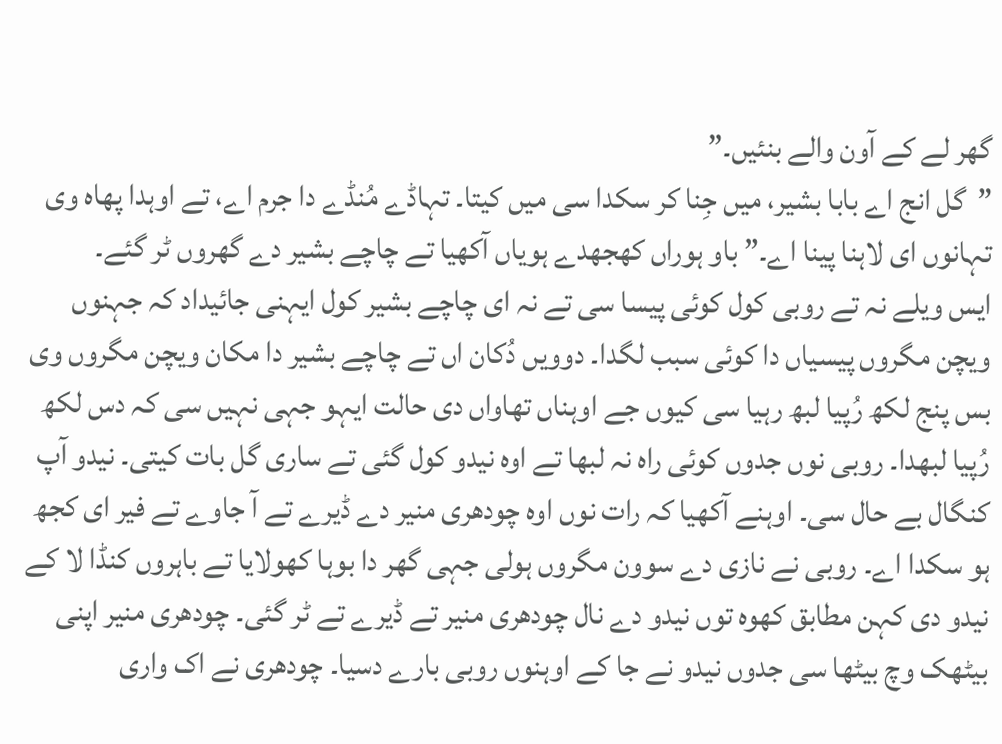گھر لے کے آون والے بنئیں۔”
”گل انج اے بابا بشیر، میں جِنا کر سکدا سی میں کیتا۔ تہاڈے مُنڈے دا جرم اے، تے اوہدا پھاہ وی تہانوں ای لاہنا پینا اے۔” باو ہوراں کھجھدے ہویاں آکھیا تے چاچے بشیر دے گھروں ٹر گئے۔
ایس ویلے نہ تے روبی کول کوئی پیسا سی تے نہ ای چاچے بشیر کول ایہنی جائیداد کہ جہنوں ویچن مگروں پیسیاں دا کوئی سبب لگدا۔ دوویں دُکان اں تے چاچے بشیر دا مکان ویچن مگروں وی بس پنج لکھ رُپیا لبھ رہیا سی کیوں جے اوہناں تھاواں دی حالت ایہو جہی نہیں سی کہ دس لکھ رُپیا لبھدا۔ روبی نوں جدوں کوئی راہ نہ لبھا تے اوہ نیدو کول گئی تے ساری گل بات کیتی۔ نیدو آپ کنگال بے حال سی۔ اوہنے آکھیا کہ رات نوں اوہ چودھری منیر دے ڈیرے تے آ جاوے تے فیر ای کجھ ہو سکدا اے۔ روبی نے نازی دے سوون مگروں ہولی جہی گھر دا بوہا کھولایا تے باہروں کنڈا لا کے نیدو دی کہن مطابق کھوہ توں نیدو دے نال چودھری منیر تے ڈیرے تے ٹر گئی۔ چودھری منیر اپنی بیٹھک وچ بیٹھا سی جدوں نیدو نے جا کے اوہنوں روبی بارے دسیا۔ چودھری نے اک واری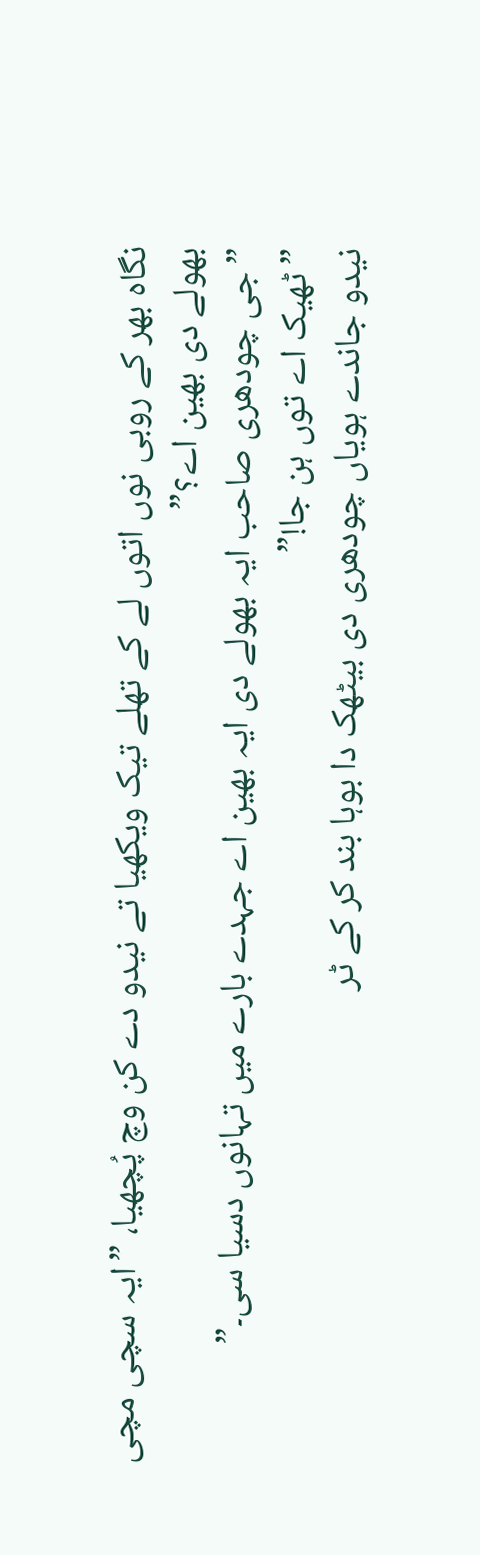نگاہ بھر کے روبی نوں اتوں لے کے تھلے تیک ویکھیا تے نیدو دے کن وچ پُچھیا، ”ایہ سچی مچی بھولے دی بھین اے؟”
”جی چودھری صاحب ایہ بھولے دی ایہ بھین اے جہدے بارے میں تہانوں دسیا سی۔”
”ٹھیک اے توں ہن جا!”
نیدو جاندے ہویاں چودھری دی بیٹھک دا بوہا بند کر کے ٹر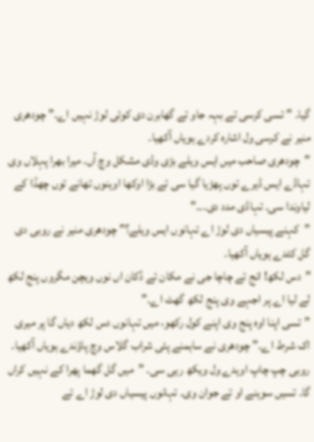گیا۔ ”تسی کرسی تے بہہ جاو تے گھابرن دی کوئی لوڑ نہیں اے۔” چودھری منیر نے کرسی ول اشارہ کردے ہویاں آکھیا۔
”چودھری صاحب میں ایس ویلے بڑی وڈی مشکل وچ آں۔ میرا بھرا پہلاں وی تہاڈے ایس ڈیرے توں پھڑیا گیا سی تے بڑا اوکھا اوہنوں تھانے توں چھڈا کے لیاوندا سی۔ تہاڈی مدد دی۔۔۔”
”کہنے پیسیاں دی لوڑ اے تہانوں ایس ویلے؟” چودھری منیر نے روبی دی گل کٹدے ہویاں آکھیا۔
”دس لکھ! انج تے چاچا جی نے مکان تے دُکان اں نوں ویچن مگروں پنج لکھ لے لیا اے پر اجہے وی پنج لکھ گھٹ اے۔”
”تسی اپنا اوہ پنج وی اپنے کول رکھو، میں تہانوں دس لکھ دیاں گا پر میری اک شرط اے۔” چودھری نے ساہمنے پئی شراب گلاس وچ پاؤندے ہویاں آکھیا۔ روبی چپ چاپ اوہدے ول ویکھ رہی سی۔ ”میں گل گھما پھرا کے نہیں کراں گا۔ تسیں سوہنے او تے جوان وی۔ تہانوں پیسیاں دی لوڑ اے تے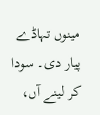مینوں تہاڈے پیار دی۔ سودا کر لینے آں،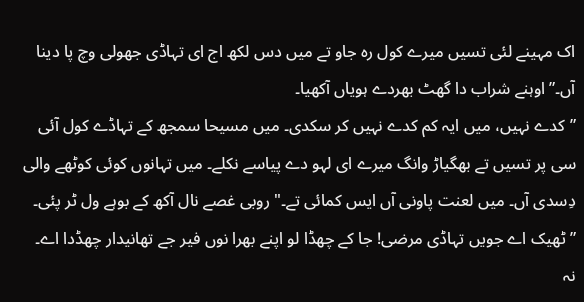اک مہینے لئی تسیں میرے کول رہ جاو تے میں دس لکھ اج ای تہاڈی جھولی وچ پا دینا آں۔” اوہنے شراب دا گھٹ بھردے ہویاں آکھیا۔
”کدے نہیں، میں ایہ کم کدے نہیں کر سکدی۔ میں مسیحا سمجھ کے تہاڈے کول آئی سی پر تسیں تے بھگیاڑ وانگ میرے ای لہو دے پیاسے نکلے۔ میں تہانوں کوئی کوٹھے والی دِسدی آں۔ میں لعنت پاونی آں ایس کمائی تے۔" روبی غصے نال آکھ کے بوہے ول ٹر پئی۔
”ٹھیک اے جویں تہاڈی مرضی! جا کے چھڈا لو اپنے بھرا نوں فیر جے تھانیدار چھڈدا اے۔ نہ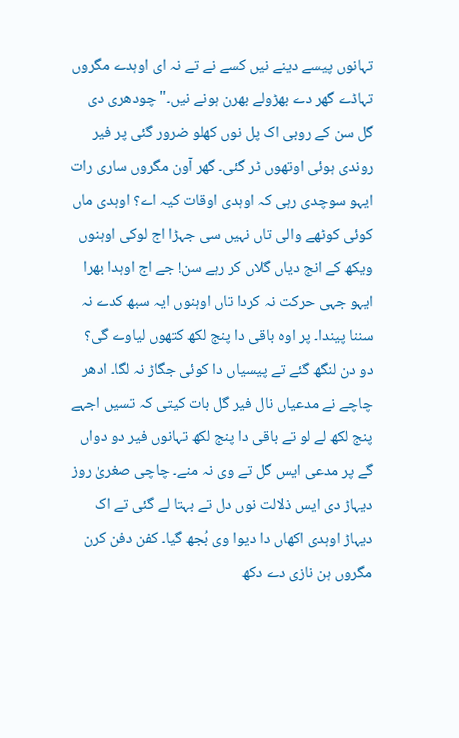تہانوں پیسے دینے نیں کسے نے تے نہ ای اوہدے مگروں تہاڈے گھر دے بھڑولے بھرن ہونے نیں۔" چودھری دی گل سن کے روبی اک پل نوں کھلو ضرور گئی پر فیر روندی ہوئی اوتھوں ٹر گئی۔ گھر آون مگروں ساری رات ایہو سوچدی رہی کہ اوہدی اوقات کیہ اے؟ اوہدی ماں کوئی کوٹھے والی تاں نہیں سی جہڑا اج لوکی اوہنوں ویکھ کے انج دیاں گلاں کر رہے سن! جے اج اوہدا بھرا ایہو جہی حرکت نہ کردا تاں اوہنوں ایہ سبھ کدے نہ سننا پیندا۔ پر اوہ باقی دا پنج لکھ کتھوں لیاوے گی؟ دو دن لنگھ گئے تے پیسیاں دا کوئی جگاڑ نہ لگا۔ ادھر چاچے نے مدعیاں نال فیر گل بات کیتی کہ تسیں اجہے پنج لکھ لے لو تے باقی دا پنج لکھ تہانوں فیر دو دواں گے پر مدعی ایس گل تے وی نہ منے۔ چاچی صغریٰ روز دیہاڑ دی ایس ذلالت نوں دل تے بہتا لے گئی تے اک دیہاڑ اوہدی اکھاں دا دیوا وی بُجھ گیا۔ کفن دفن کرن مگروں ہن نازی دے دکھ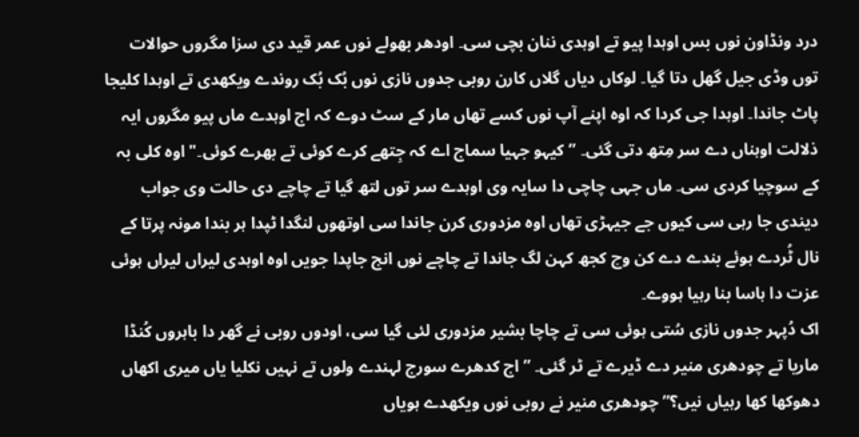درد ونڈاون نوں بس اوہدا پیو تے اوہدی ننان بچی سی۔ اودھر بھولے نوں عمر قید دی سزا مگروں حوالات توں وڈی جیل گھل دتا گیا۔ لوکاں دیاں گلاں کارن روبی جدوں نازی نوں بُک بُک روندے ویکھدی تے اوہدا کلیجا پاٹ جاندا۔ اوہدا جی کردا کہ اوہ اپنے آپ نوں کسے تھاں مار کے سٹ دوے کہ اج اوہدے ماں پیو مگروں ایہ ذلالت اوہناں دے سر مِتھ دتی گئی۔ ”کیہو جہیا سماج اے کہ جِتھے کرے کوئی تے بھرے کوئی۔" اوہ کلی بہ کے سوچیا کردی سی۔ ماں جہی چاچی دا سایہ وی اوہدے سر توں لتھ گیا تے چاچے دی حالت وی جواب دیندی جا رہی سی کیوں جے جیہڑی تھاں اوہ مزدوری کرن جاندا سی اوتھوں لنگدا ٹپدا ہر بندا مونہ پرتا کے نال ٹُردے ہوئے بندے دے کن وچ کجھ کہن لگ جاندا تے چاچے نوں انج جاپدا جویں اوہ اوہدی لیراں لیراں ہوئی عزت دا ہاسا بنا رہیا ہووے۔
اک دُپہر جدوں نازی سُتی ہوئی سی تے چاچا بشیر مزدوری لئی گیا سی، اودوں روبی نے گھر دا باہروں کُنڈا ماریا تے چودھری منیر دے ڈیرے تے ٹر گئی۔ ”اج کدھرے سورج لہندے ولوں تے نہیں نکلیا یاں میری اکھاں دھوکھا کھا رہیاں نیں؟” چودھری منیر نے روبی نوں ویکھدے ہویاں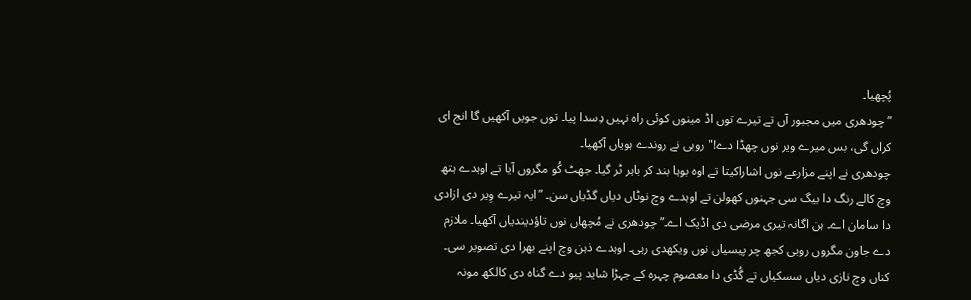پُچھیا۔
”چودھری میں مجبور آں تے تیرے توں اڈ مینوں کوئی راہ نہیں دِسدا پیا۔ توں جویں آکھیں گا انج ای کراں گی، بس میرے ویر نوں چھڈا دے!" روبی نے روندے ہویاں آکھیا۔
چودھری نے اپنے مزارعے نوں اشاراکیتا تے اوہ بوہا بند کر باہر ٹر گیا۔ جھٹ کُو مگروں آیا تے اوہدے ہتھ وچ کالے رنگ دا بیگ سی جہنوں کھولن تے اوہدے وچ نوٹاں دیاں گڈیاں سن۔ ”ایہ تیرے وِیر دی ازادی دا سامان اے۔ ہن اگانہ تیری مرضی دی اڈیک اے۔” چودھری نے مُچھاں نوں تاؤدیندیاں آکھیا۔ ملازم دے جاون مگروں روبی کجھ چر پیسیاں نوں ویکھدی رہی۔ اوہدے ذہن وچ اپنے بھرا دی تصویر سی۔ کناں وچ نازی دیاں سسکیاں تے گُڈی دا معصوم چہرہ کے جہڑا شاید پیو دے گناہ دی کالکھ مونہ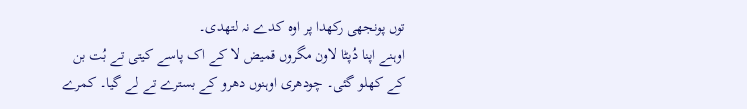توں پونجھی رکھدا پر اوہ کدے نہ لتھدی۔
اوہنے اپنا دُپٹا لاون مگروں قمیض لا کے اک پاسے کیتی تے بُت بن کے کھلو گئی۔ چودھری اوہنوں دھرو کے بسترے تے لے گیا۔ کمرے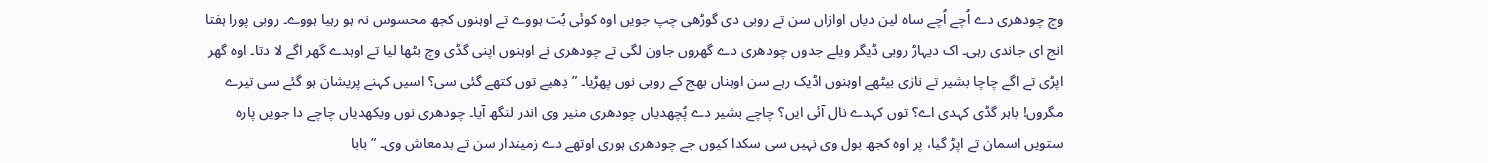وچ چودھری دے اُچے اُچے ساہ لین دیاں اوازاں سن تے روبی دی گوڑھی چپ جویں اوہ کوئی بُت ہووے تے اوہنوں کجھ محسوس نہ ہو رہیا ہووے۔ روبی پورا ہفتا انج ای جاندی رہی۔ اک دیہاڑ روبی ڈیگر ویلے جدوں چودھری دے گھروں جاون لگی تے چودھری نے اوہنوں اپنی گڈی وچ بٹھا لیا تے اوہدے گھر اگے لا دتا۔ اوہ گھر اپڑی تے اگے چاچا بشیر تے نازی بیٹھے اوہنوں اڈیک رہے سن اوہناں بھج کے روبی نوں پھڑیا۔ ”دِھیے توں کتھے گئی سی؟ اسیں کہنے پریشان ہو گئے سی تیرے مگروں! باہر گڈی کہدی اے؟ توں کہدے نال آئی ایں؟ چاچے بشیر دے پُچھدیاں چودھری منیر وی اندر لنگھ آیا۔ چودھری نوں ویکھدیاں چاچے دا جویں پارہ ستویں اسمان تے اپڑ گیا، پر اوہ کجھ بول وی نہیں سی سکدا کیوں جے چودھری ہوری اوتھے دے زمیندار سن تے بدمعاش وی۔ ”بابا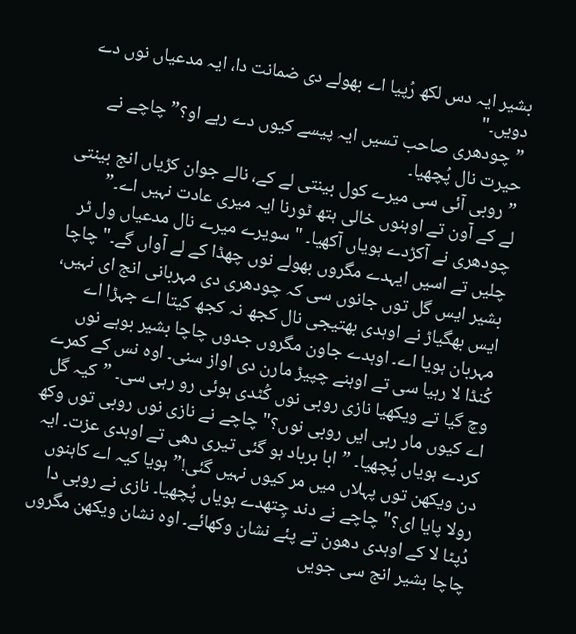بشیر ایہ دس لکھ رُپیا اے بھولے دی ضمانت دا، ایہ مدعیاں نوں دے دویں۔"
”چودھری صاحب تسیں ایہ پیسے کیوں دے رہے او؟” چاچے نے حیرت نال پُچھیا۔
”روبی آئی سی میرے کول بینتی لے کے، نالے جوان کڑیاں انج بینتی لے کے آون تے اوہنوں خالی ہتھ ٹورنا ایہ میری عادت نہیں اے۔” چودھری نے آکڑدے ہویاں آکھیا۔ "سویرے میرے نال مدعیاں ول ٹر چلیں تے اسیں ایہدے مگروں بھولے نوں چھڈا کے لے آواں گے۔" چاچا بشیر ایس گل توں جانوں سی کہ چودھری دی مہربانی انج ای نہیں، ایس بھگیاڑ نے اوہدی بھتیجی نال کجھ نہ کجھ کیتا اے جہڑا اے مہربان ہویا اے۔ اوہدے جاون مگروں جدوں چاچا بشیر بوہے نوں کُنڈا لا رہیا سی تے اوہنے چپیڑ مارن دی اواز سنی۔ اوہ نس کے کمرے وچ گیا تے ویکھیا نازی روبی نوں کُٹدی ہوئی رو رہی سی۔ ”کیہ گل اے کیوں مار رہی ایں روبی نوں؟" چاچے نے نازی نوں روبی توں وکھ کردے ہویاں پُچھیا۔ ”ابا برباد ہو گئی تیری دھی تے اوہدی عزت۔ ایہ دن ویکھن توں پہلاں میں مر کیوں نہیں گئی!”ہویا کیہ اے کاہنوں رولا پایا ای؟" چاچے نے دند چِتھدے ہویاں پُچھیا۔ نازی نے روبی دا دُپٹا لا کے اوہدی دھون تے پئے نشان وکھائے۔ اوہ نشان ویکھن مگروں چاچا بشیر انج سی جویں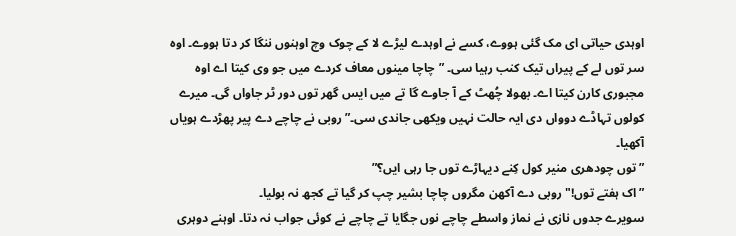اوہدی حیاتی ای مک گئی ہووے، کسے نے اوہدے لیڑے لا کے چوک وچ اوہنوں ننگا کر دتا ہووے۔ اوہ سر توں لے کے پیراں تیک کنب رہیا سی۔ ”چاچا مینوں معاف کردے میں جو وی کیتا اے اوہ مجبوری کارن کیتا اے۔ بھولا چُھٹ کے آ جاوے گا تے میں ایس گھر توں دور ٹر جاواں گی۔ میرے کولوں تہاڈے دوواں دی ایہ حالت نہیں ویکھی جاندی سی۔” روبی نے چاچے دے پیر پھڑدے ہویاں آکھیا۔
”توں چودھری منیر کول کِنے دیہاڑے توں جا رہی ایں؟”
”اک ہفتے توں!" روبی دے آکھن مگروں چاچا بشیر چپ کر گیا تے کجھ نہ بولیا۔
سویرے جدوں نازی نے نماز واسطے چاچے نوں جگایا تے چاچے نے کوئی جواب نہ دتا۔ اوہنے دوہری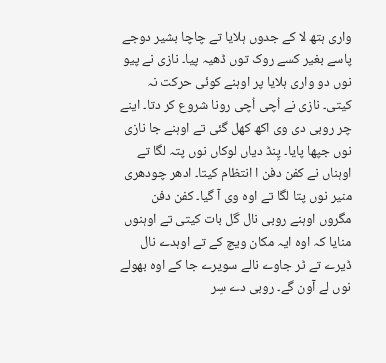واری ہتھ لا کے جدوں ہلایا تے چاچا بشیر دوجے پاسے بغیر کسے روک توں ڈھیہ پیا۔ نازی نے پیو نوں دو واری ہلایا پر اوہنے کوئی حرکت نہ کیتی۔ نازی نے اُچی اُچی رونا شروع کر دتا۔ اینے چر روبی دی وی اکھ کھل گئی تے اوہنے جا نازی نوں جپھا پایا۔ پِنڈ دیاں لوکاں نوں پتہ لگا تے اوہناں نے کفن دفن ا انتظام کیتا۔ ادھر چودھری منیر نوں پتا لگا تے اوہ وی آ گیا۔ کفن دفن مگروں اوہنے روبی نال گل بات کیتی تے اوہنوں منایا کہ اوہ ایہ مکان ویچ کے تے اوہدے نال ڈیرے تے ٹر جاوے نالے سویرے جا کے اوہ بھولے نوں لے آون گے۔ روبی دے سِر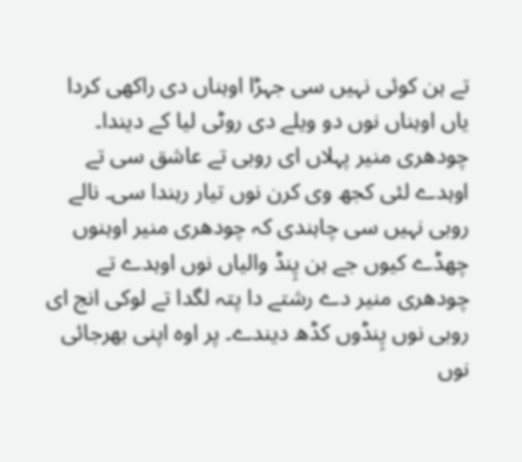تے ہن کوئی نہیں سی جہڑا اوہناں دی راکھی کردا یاں اوہناں نوں دو ویلے دی روٹی لیا کے دیندا۔ چودھری منیر پہلاں ای روبی تے عاشق سی تے اوہدے لئی کجھ وی کرن نوں تیار رہندا سی۔ نالے روبی نہیں سی چاہندی کہ چودھری منیر اوہنوں چھڈے کیوں جے ہن پِنڈ والیاں نوں اوہدے تے چودھری منیر دے رشتے دا پتہ لگدا تے لوکی انج ای روبی نوں پِنڈوں کڈھ دیندے۔ پر اوہ اپنی بھرجائی نوں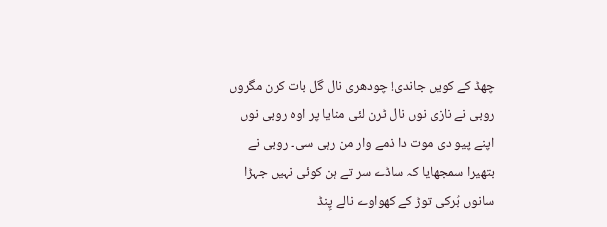چھڈ کے کویں جاندی! چودھری نال گل بات کرن مگروں روبی نے نازی نوں نال ٹرن لئی منایا پر اوہ روبی نوں اپنے پیو دی موت دا ذمے وار من رہی سی۔ روبی نے بتھیرا سمجھایا کہ ساڈے سر تے ہن کوئی نہیں جہڑا سانوں بُرکی توڑ کے کھواوے نالے پِنڈ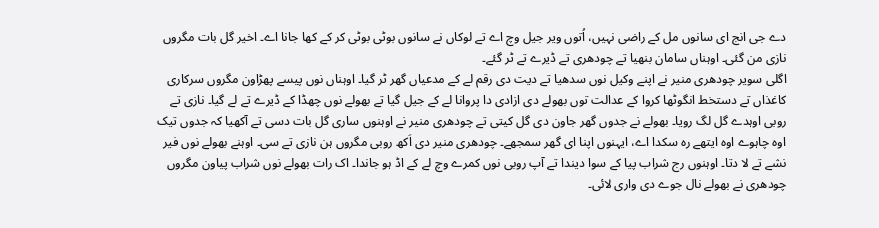دے جی انج ای سانوں مل کے راضی نہیں، اُتوں ویر جیل وچ اے تے لوکاں نے سانوں بوٹی بوٹی کر کے کھا جانا اے۔ اخیر گل بات مگروں نازی من گئی۔ اوہناں سامان بنھیا تے چودھری تے ڈیرے تے ٹر گئے۔
اگلی سویر چودھری منیر نے اپنے وکیل نوں سدھیا تے دیت دی رقم لے کے مدعیاں گھر ٹر گیا۔ اوہناں نوں پیسے پھڑاون مگروں سرکاری کاغذاں تے دستخط انگوٹھا کروا کے عدالت توں بھولے دی ازادی دا پروانا لے کے جیل گیا تے بھولے نوں چھڈا کے ڈیرے تے لے گیا۔ نازی تے روبی اوہدے گل لگ رویا۔ بھولے نے جدوں گھر جاون دی گل کیتی تے چودھری منیر نے اوہنوں ساری گل بات دسی تے آکھیا کہ جدوں تیک اوہ چاہوے اوہ ایتھے رہ سکدا اے، ایہنوں اپنا ای گھر سمجھے۔ چودھری منیر دی اَکھ روبی مگروں ہن نازی تے سی۔ اوہنے بھولے نوں فیر نشے تے لا دتا۔ اوہنوں رج شراب پیا کے سوا دیندا تے آپ روبی نوں کمرے وچ لے کے اڈ ہو جاندا۔ اک رات بھولے نوں شراب پیاون مگروں چودھری نے بھولے نال جوے دی واری لائی۔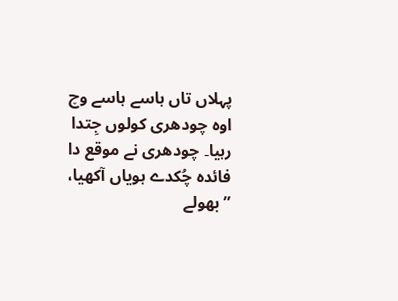پہلاں تاں ہاسے ہاسے وچ اوہ چودھری کولوں جِتدا رہیا۔ چودھری نے موقع دا فائدہ چُکدے ہویاں آکھیا، ”بھولے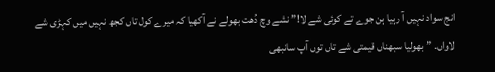انج سواد نہیں آ رہیا ہن جوے تے کوئی شے لا!” نشے وچ دُھت بھولے نے آکھیا کہ میرے کول تاں کجھ نہیں میں کہڑی شے لاواں۔ ”بھولیا سبھناں قیمتی شے تاں توں آپ سانبھی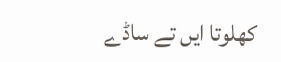کھلوتا ایں تے ساڈے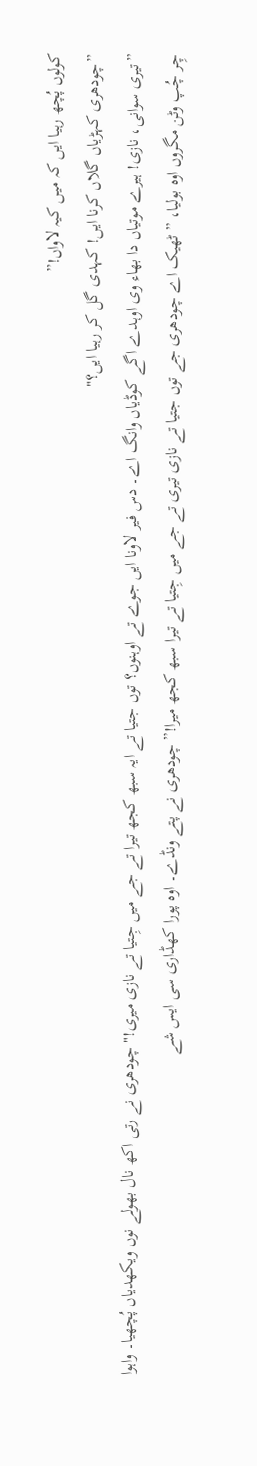کولوں پُچھ رہیا ایں کہ میں کیہ لاواں!”
”چودھری کہڑیاں گلاں کرنا ایں! کہدی گل کر رہیا ایں؟"
”تیری سوانی، نازی! ہیرے موتیاں دا بھاء وی اوہدے اگے کوڈیاں وانگ اے۔ دس فیر لاونا ایں جوے تے اوہنوں؟ توں جتیا تے ایہ سبھ کجھ تیرا تے جے میں جِتیا تے نازی میری!" چودھری نے رتی اکھ نال بھولے نوں ویکھدیاں پُچھیا۔ واہوا چِر چُپ وٹن مگروں اوہ بولیا، ”ٹھیک اے چودھری جے توں جتیا تے نازی تیری تے جے میں جِتیا تے تیرا سبھ کجھ میرا!” چودھری نے پتے ونڈے۔ اوہ پورا کھڈاری سی ایس شے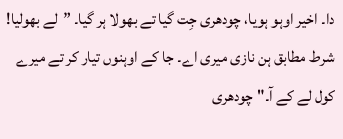دا۔ اخیر اوہو ہویا، چودھری جِت گیا تے بھولا ہر گیا۔ ”لے بھولیا! شرط مطابق ہن نازی میری اے۔ جا کے اوہنوں تیار کر تے میرے کول لے کے آ۔"چودھری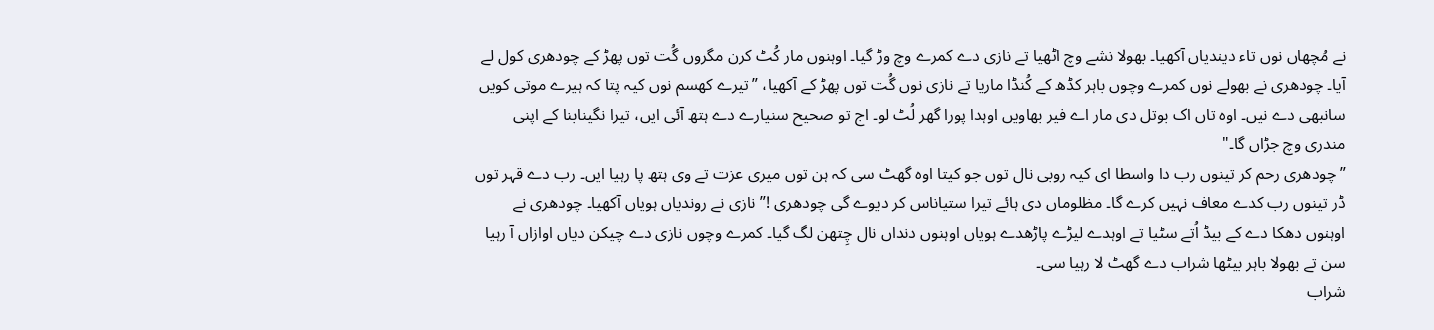نے مُچھاں نوں تاء دیندیاں آکھیا۔ بھولا نشے وچ اٹھیا تے نازی دے کمرے وچ وڑ گیا۔ اوہنوں مار کُٹ کرن مگروں گُت توں پھڑ کے چودھری کول لے آیا۔ چودھری نے بھولے نوں کمرے وچوں باہر کڈھ کے کُنڈا ماریا تے نازی نوں گُت توں پھڑ کے آکھیا، ”تیرے کھسم نوں کیہ پتا کہ ہیرے موتی کویں سانبھی دے نیں۔ اوہ تاں اک بوتل دی مار اے فیر بھاویں اوہدا پورا گھر لُٹ لو۔ اج تو صحیح سنیارے دے ہتھ آئی ایں، تیرا نگینابنا کے اپنی مندری وچ جڑاں گا۔"
”چودھری رحم کر تینوں رب دا واسطا ای کیہ روبی نال توں جو کیتا اوہ گھٹ سی کہ ہن توں میری عزت تے وی ہتھ پا رہیا ایں۔ رب دے قہر توں ڈر تینوں رب کدے معاف نہیں کرے گا۔ مظلوماں دی ہائے تیرا ستیاناس کر دیوے گی چودھری !” نازی نے روندیاں ہویاں آکھیا۔ چودھری نے اوہنوں دھکا دے کے بیڈ اُتے سٹیا تے اوہدے لیڑے پاڑھدے ہویاں اوہنوں دنداں نال چِتھن لگ گیا۔ کمرے وچوں نازی دے چیکن دیاں اوازاں آ رہیا سن تے بھولا باہر بیٹھا شراب دے گھٹ لا رہیا سی۔
شراب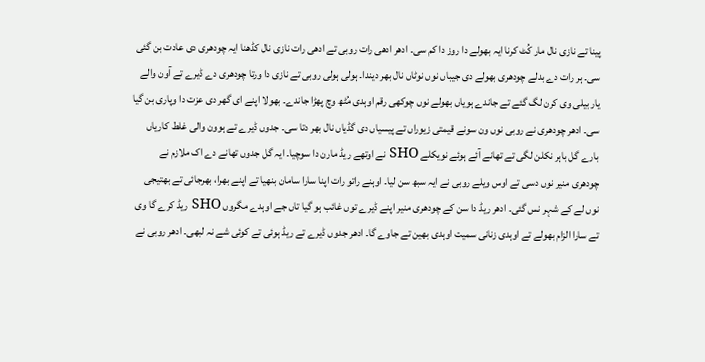پینا تے نازی نال مار کُٹ کرنا ایہ بھولے دا روز دا کم سی۔ ادھر ادھی رات روبی تے ادھی رات نازی نال کڈھنا ایہ چودھری دی عادت بن گئی سی۔ ہر رات دے بدلے چودھری بھولے دی جیباں نوں نوٹاں نال بھر دیندا۔ ہولی ہولی روبی تے نازی دا ورتا چودھری دے ڈیرے تے آون والے یار بیلی وی کرن لگ گئے تے جاندے ہویاں بھولے نوں چوکھی رقم اوہدی مُٹھ وچ پھڑا جاندے۔ بھولا اپنے ای گھر دی عزت دا وپاری بن گیا سی۔ ادھر چودھری نے روبی نوں ون سونے قیمتی زیوراں تے پیسیاں دی گڈیاں نال بھر دتا سی۔ جدوں ڈیرے تے ہوون والی غلط کاریاں بارے گل باہر نکلن لگی تے تھانے آئے ہوئے نویکلے SHO نے اوتھے ریڈ مارن دا سوچیا۔ ایہ گل جدوں تھانے دے اک ملازم نے چودھری منیر نوں دسی تے اوس ویلے روبی نے ایہ سبھ سن لیا۔ اوہنے راتو رات اپنا سارا سامان بنھیا تے اپنے بھرا، بھرجائی تے بھتیجی نوں لے کے شہر نس گئی۔ ادھر ریڈ دا سن کے چودھری منیر اپنے ڈیرے توں غائب ہو گیا تاں جے اوہدے مگروں SHO ریڈ کرے گا وی تے سارا الزام بھولے تے اوہدی زنانی سمیت اوہدی بھین تے جاوے گا۔ ادھر جدوں ڈیرے تے ریڈ ہوئی تے کوئی شے نہ لبھی۔ ادھر روبی نے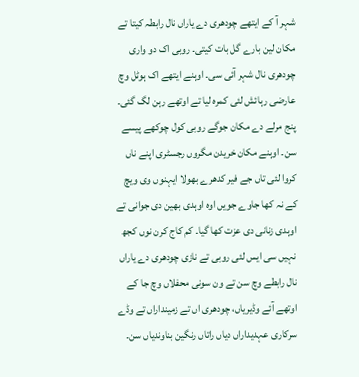شہر آ کے ایتھے چودھری دے یاراں نال رابطہ کیتا تے مکان لین بارے گل بات کیتی۔ روبی اک دو واری چودھری نال شہر آئی سی۔ اوہنے ایتھے اک ہوٹل وچ عارضی رہائش لئی کمرہ لیا تے اوتھے رہن لگ گئی۔ پنج مرلے دے مکان جوگے روبی کول چوکھے پیسے سن۔ اوہنے مکان خریدن مگروں رجسٹری اپنے ناں کروا لئی تاں جے فیر کدھرے بھولا ایہنوں وی ویچ کے نہ کھا جاوے جویں اوہ اوہدی بھین دی جوانی تے اوہدی زنانی دی عزت کھا گیا۔ کم کاج کرن نوں کجھ نہیں سی ایس لئی روبی تے نازی چودھری دے یاراں نال رابطے وچ سن تے ون سونی محفلاں وچ جا کے اوتھے آئے وڈیریاں، چودھری اں تے زمینداراں تے وڈے سرکاری عہدیداراں دیاں راتاں رنگین بناوندیاں سن۔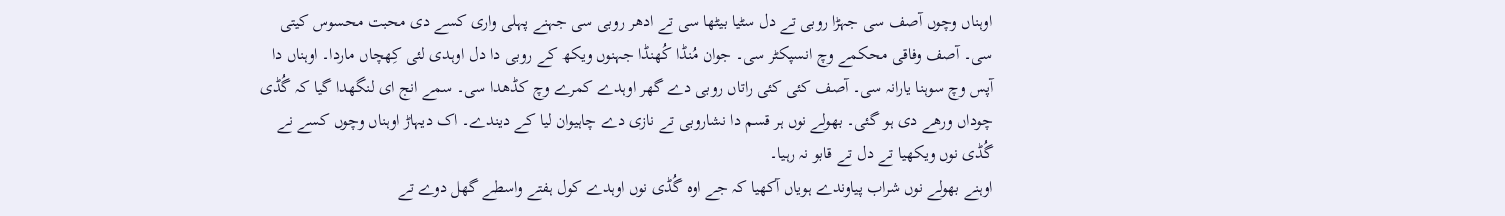اوہناں وچوں آصف سی جہڑا روبی تے دل سٹیا بیٹھا سی تے ادھر روبی سی جہنے پہلی واری کسے دی محبت محسوس کیتی سی۔ آصف وفاقی محکمے وچ انسپکٹر سی۔ جوان مُنڈا کُھنڈا جہنوں ویکھ کے روبی دا دل اوہدی لئی کِھچاں ماردا۔ اوہناں دا آپس وچ سوہنا یارانہ سی۔ آصف کئی کئی راتاں روبی دے گھر اوہدے کمرے وچ کڈھدا سی۔ سمے انج ای لنگھدا گیا کہ گُڈی چوداں ورھے دی ہو گئی۔ بھولے نوں ہر قسم دا نشاروبی تے نازی دے چاہیوان لیا کے دیندے۔ اک دیہاڑ اوہناں وچوں کسے نے گُڈی نوں ویکھیا تے دل تے قابو نہ رہیا۔
اوہنے بھولے نوں شراب پیاوندے ہویاں آکھیا کہ جے اوہ گُڈی نوں اوہدے کول ہفتے واسطے گھل دوے تے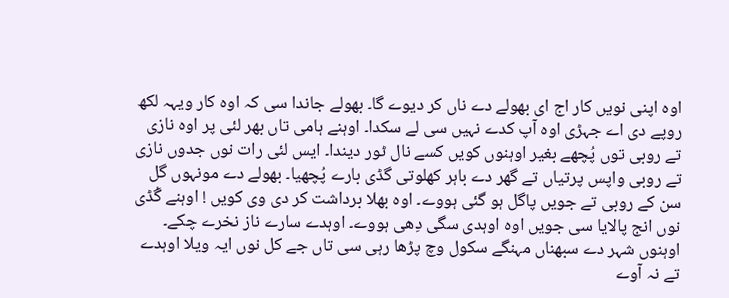اوہ اپنی نویں کار اج ای بھولے دے ناں کر دیوے گا۔ بھولے جاندا سی کہ اوہ کار ویہہ لکھ روپے دی اے جہڑی اوہ آپ کدے نہیں سی لے سکدا۔ اوہنے ہامی تاں بھر لئی پر اوہ نازی تے روبی توں پُچھے بغیر اوہنوں کویں کسے نال ٹور دیندا۔ ایس لئی رات نوں جدوں نازی تے روبی واپس پرتیاں تے گھر دے باہر کھلوتی گڈی بارے پُچھیا۔ بھولے دے مونہوں گل سن کے روبی تے جویں پاگل ہو گئی ہووے۔ اوہ بھلا برداشت کر دی وی کویں ! اوہنے گُڈی نوں انج پالایا سی جویں اوہ اوہدی سگی دِھی ہووے۔ اوہدے سارے ناز نخرے چکے۔ اوہنوں شہر دے سبھناں مہنگے سکول وچ پڑھا رہی سی تاں جے کل نوں ایہ ویلا اوہدے تے نہ آوے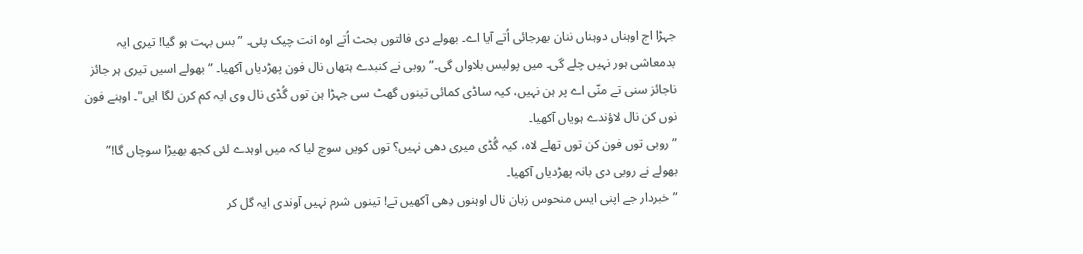جہڑا اج اوہناں دوہناں ننان بھرجائی اُتے آیا اے۔ بھولے دی فالتوں بحث اُتے اوہ انت چیک پئی۔ ”بس بہت ہو گیا! تیری ایہ بدمعاشی ہور نہیں چلے گی۔ میں پولیس بلاواں گی۔” روبی نے کنبدے ہتھاں نال فون پھڑدیاں آکھیا۔ ”بھولے اسیں تیری ہر جائز ناجائز سنی تے منّی اے پر ہن نہیں، کیہ ساڈی کمائی تینوں گھٹ سی جہڑا ہن توں گُڈی نال وی ایہ کم کرن لگا ایں"۔ اوہنے فون نوں کن نال لاؤندے ہویاں آکھیا۔
”روبی توں فون کن توں تھلے لاہ، کیہ گُڈی میری دھی نہیں؟ توں کویں سوچ لیا کہ میں اوہدے لئی کجھ بھیڑا سوچاں گا!” بھولے نے روبی دی بانہ پھڑدیاں آکھیا۔
”خبردار جے اپنی ایس منحوس زبان نال اوہنوں دِھی آکھیں تے! تینوں شرم نہیں آوندی ایہ گل کر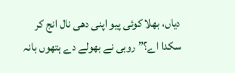دیاں، بھلا کوئی پیو اپنی دھی نال انج کر سکدا اے؟” روبی نے بھولے دے ہتھوں بانہ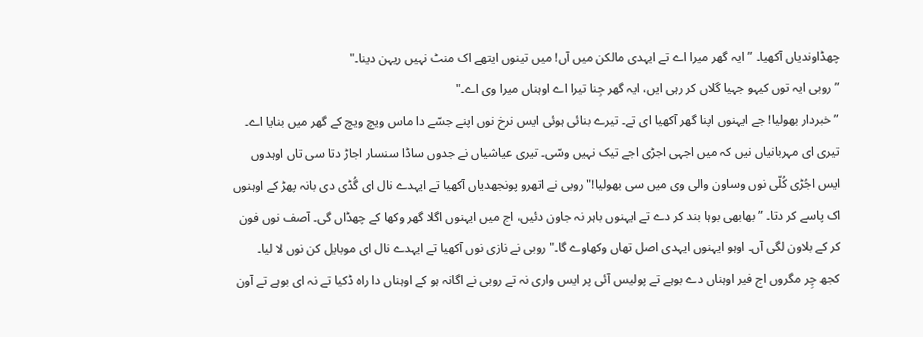چھڈاوندیاں آکھیا۔ ”ایہ گھر میرا اے تے ایہدی مالکن میں آں! میں تینوں ایتھے اک منٹ نہیں ریہن دینا۔"
”روبی ایہ توں کیہو جہیا گلاں کر رہی ایں، ایہ گھر جِنا تیرا اے اوہناں میرا وی اے۔"
”خبردار بھولیا! جے ایہنوں اپنا گھر آکھیا ای تے۔ تیرے بنائی ہوئی ایس نرخ نوں اپنے جسّے دا ماس ویچ ویچ کے گھر میں بنایا اے۔ تیری ای مہربانیاں نیں کہ میں اجہی اجڑی اجے تیک نہیں وسّی۔ تیری عیاشیاں نے جدوں ساڈا سنسار اجاڑ دتا سی تاں اوہدوں ایس اجُڑی کُلّی نوں وساون والی وی میں سی بھولیا!" روبی نے اتھرو پونجھدیاں آکھیا تے ایہدے نال ای گُڈی دی بانہ پھڑ کے اوہنوں اک پاسے کر دتا۔ ”بھابھی بوہا بند کر دے تے ایہنوں باہر نہ جاون دئیں، اج میں ایہنوں اگلا گھر وکھا کے چھڈاں گی۔ آصف نوں فون کر کے بلاون لگی آں۔ اوہو ایہنوں ایہدی اصل تھاں وکھاوے گا۔" روبی نے نازی نوں آکھیا تے ایہدے نال ای موبایل کن نوں لا لیا۔
کجھ چِر مگروں اج فیر اوہناں دے بوہے تے پولیس آئی پر ایس واری نہ تے روبی نے اگانہ ہو کے اوہناں دا راہ ڈکیا تے نہ ای بوہے تے آون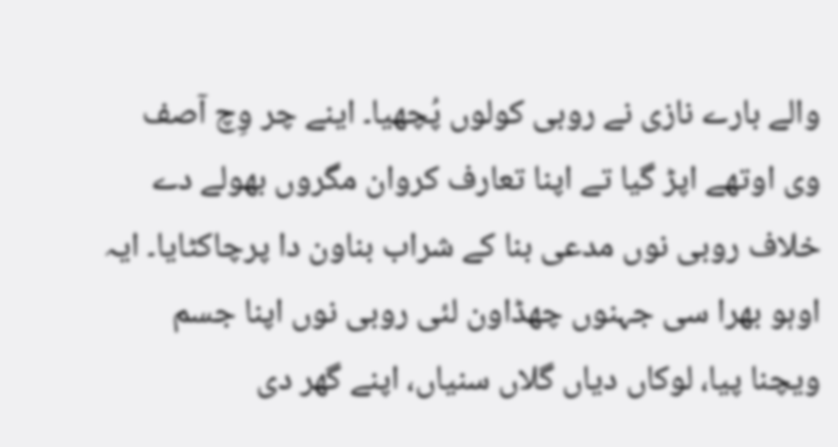والے بارے نازی نے روبی کولوں پُچھیا۔ اینے چر وِچ آصف وی اوتھے اپڑ گیا تے اپنا تعارف کروان مگروں بھولے دے خلاف روبی نوں مدعی بنا کے شراب بناون دا پرچاکٹایا۔ ایہ اوہو بھرا سی جہنوں چھڈاون لئی روبی نوں اپنا جسم ویچنا پیا، لوکاں دیاں گلاں سنیاں، اپنے گھر دی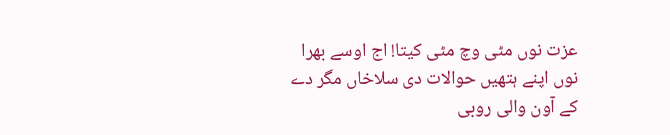عزت نوں مٹی وچ مٹی کیتا! اج اوسے بھرا نوں اپنے ہتھیں حوالات دی سلاخاں مگر دے کے آون والی روبی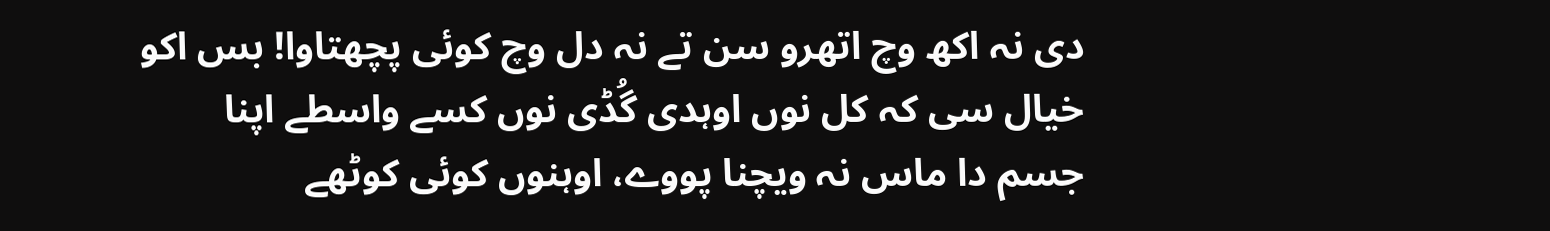دی نہ اکھ وچ اتھرو سن تے نہ دل وچ کوئی پچھتاوا! بس اکو خیال سی کہ کل نوں اوہدی گُڈی نوں کسے واسطے اپنا جسم دا ماس نہ ویچنا پووے، اوہنوں کوئی کوٹھے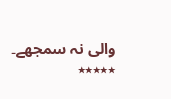والی نہ سمجھے۔
٭٭٭٭٭